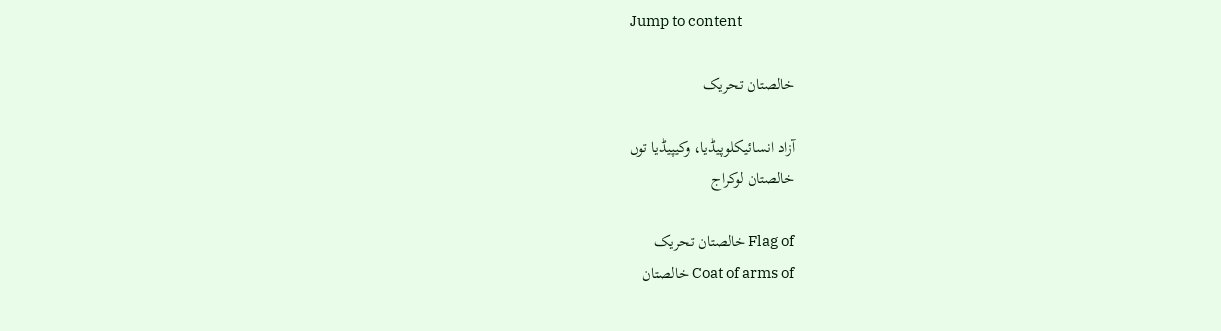Jump to content

خالصتان تحریک

آزاد انسائیکلوپیڈیا، وکیپیڈیا توں
خالصتان لوکراج

Flag of خالصتان تحریک
Coat of arms of خالصتان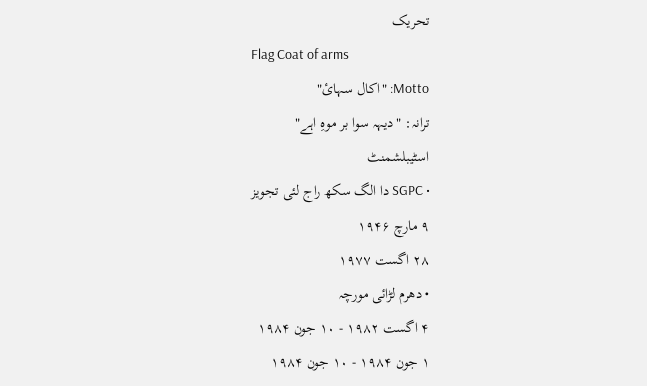تحریک
Flag Coat of arms
Motto: "اکال سہائ"
ترانہ: "دیہہ سوا بر موہِ اہے"
اسٹیبلشمنٹ
• SGPC دا الگ سکھ راج لئی تجویز
۹ مارچ ۱۹۴۶
۲۸ اگست ۱۹۷۷
• دھرم لڑائی مورچہ
۴ اگست ۱۹۸۲ ‐ ۱۰ جون ۱۹۸۴
۱ جون ۱۹۸۴ ‐ ۱۰ جون ۱۹۸۴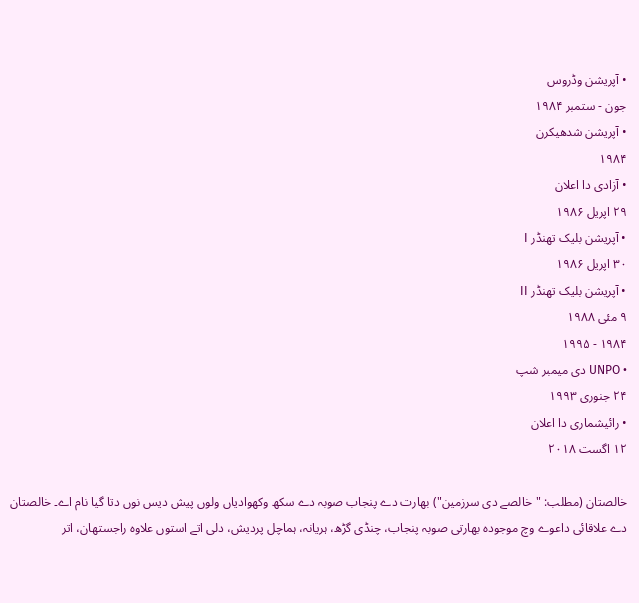• آپریشن وڈروس
جون ‐ ستمبر ۱۹۸۴
• آپریشن شدھیکرن
۱۹۸۴
• آزادی دا اعلان
۲۹ اپریل ۱۹۸۶
• آپریشن بلیک تھنڈر I
۳۰ اپریل ۱۹۸۶
• آپریشن بلیک تھنڈر II
۹ مئی ۱۹۸۸
۱۹۸۴ ‐ ۱۹۹۵
• UNPO دی میمبر شپ
۲۴ جنوری ۱۹۹۳
• رائیشماری دا اعلان
۱۲ اگست ۲۰۱۸

خالصتان (مطلب: "خالصے دی سرزمین") بھارت دے پنجاب صوبہ دے سکھ وکھوادیاں ولوں پیش دیس نوں دتا گیا نام اے۔ خالصتان دے علاقائی داعوے وچ موجودہ بھارتی صوبہ پنجاب، چنڈی گڑھ، ہریانہ، ہماچل پردیش، دلی اتے استوں علاوہ راجستھان، اتر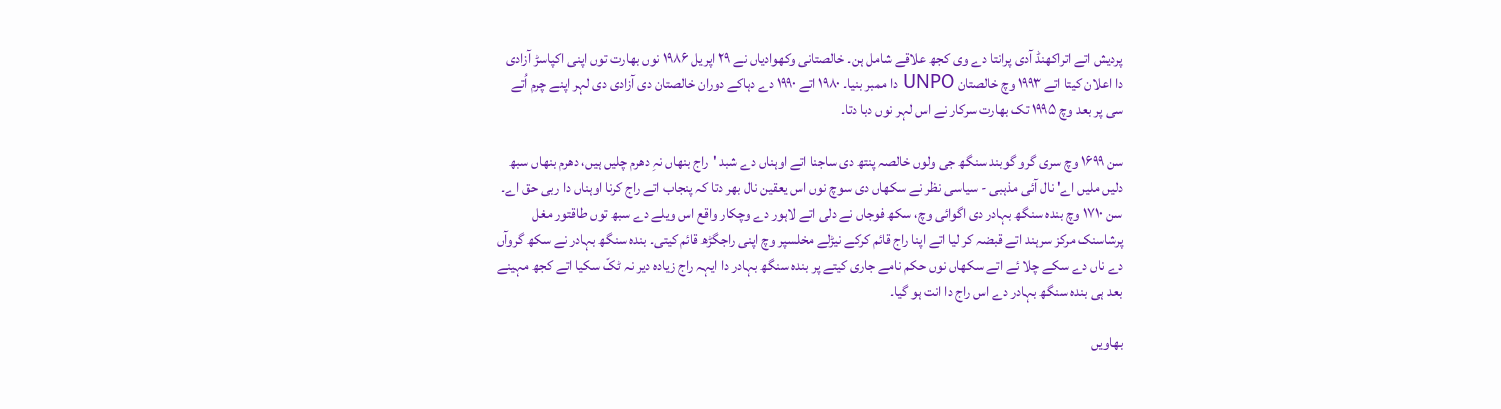پردیش اتے اتراکھنڈ آدی پرانتا دے وی کجھ علاقے شامل ہن۔ خالصتانی وکھوادیاں نے ۲۹ اپریل ۱۹۸۶ نوں بھارت توں اپنی اکپاسڑ آزادی دا اعلان کیتا اتے ۱۹۹۳ وچ خالصتان UNPO دا ممبر بنیا۔ ۱۹۸۰ اتے ۱۹۹۰ دے دہاکے دوران خالصتان دی آزادی دی لہر اپنے چرم اُتے سی پر بعد وچ ۱۹۹۵ تک بھارت سرکار نے اس لہر نوں دبا دتا۔

سن ۱۶۹۹ وچ سری گرو گوبند سنگھ جی ولوں خالصہ پنتھ دی ساجنا اتے اوہناں دے شبد 'راج بنھاں نہِ دھرم چلیں ہیں، دھرم بنھاں سبھ دلیں ملیں اے' نال آئی مذہبی - سیاسی نظر نے سکھاں دی سوچ نوں اس یعقین نال بھر دتا کہ پنجاب اتے راج کرنا اوہناں دا ربی حق اے۔ سن ۱۷۱۰ وچ بندہ سنگھ بہادر دی اگوائی وچ، سکھ فوجاں نے دلی اتے لاہور دے وچکار واقع اس ویلے دے سبھ توں طاقتور مغل پرشاسنک مرکز سرہند اتے قبضہ کر لیا اتے اپنا راج قائم کرکے نیڑلے مخلسپر وچ اپنی راجگڑھ قائم کیتی۔ بندہ سنگھ بہادر نے سکھ گروآں دے ناں دے سکے چلا ئے اتے سکھاں نوں حکم نامے جاری کیتے پر بندہ سنگھ بہادر دا ایہہ راج زیادہ دیر نہ ٹکّ سکیا اتے کجھ مہینے بعد ہی بندہ سنگھ بہادر دے اس راج دا انت ہو گیا۔

بھاویں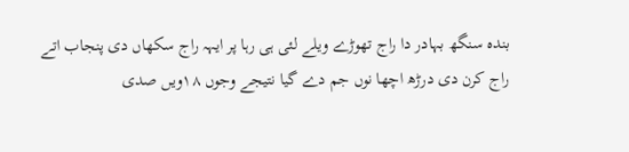بندہ سنگھ بہادر دا راج تھوڑے ویلے لئی ہی رہا پر ایہہ راج سکھاں دی پنجاب اتے راج کرن دی درڑھ اچھا نوں جم دے گیا نتیجے وجوں ۱۸ویں صدی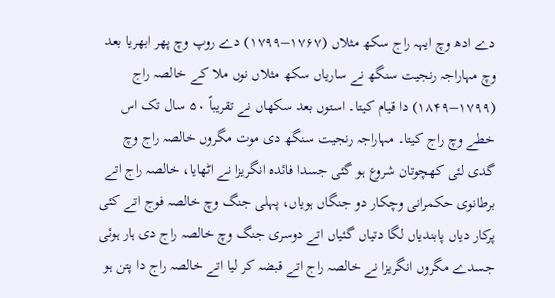دے ادھ وچ ایہہ راج سکھ مثلاں (۱۷۶۷–۱۷۹۹) دے روپ وچ پھر ابھریا بعد وچ مہاراجہ رنجیت سنگھ نے ساریاں سکھ مثلاں نوں ملا کے خالصہ راج (۱۷۹۹–۱۸۴۹) دا قیام کیتا۔ استوں بعد سکھاں نے تقریباً ۵۰ سال تک اس خطے وچ راج کیتا۔ مہاراجہ رنجیت سنگھ دی موت مگروں خالصہ راج وچ گدی لئی کھچوتان شروع ہو گئی جسدا فائدہ انگریزا نے اٹھایا، خالصہ راج اتے برطانوی حکمرانی وچکار دو جنگاں ہویاں، پہلی جنگ وچ خالصہ فوج اتے کئی پرکار دیاں پابندیاں لگا دتیاں گئیاں اتے دوسری جنگ وچ خالصہ راج دی ہار ہوئی جسدے مگروں انگریزا نے خالصہ راج اتے قبضہ کر لیا اتے خالصہ راج دا پتن ہو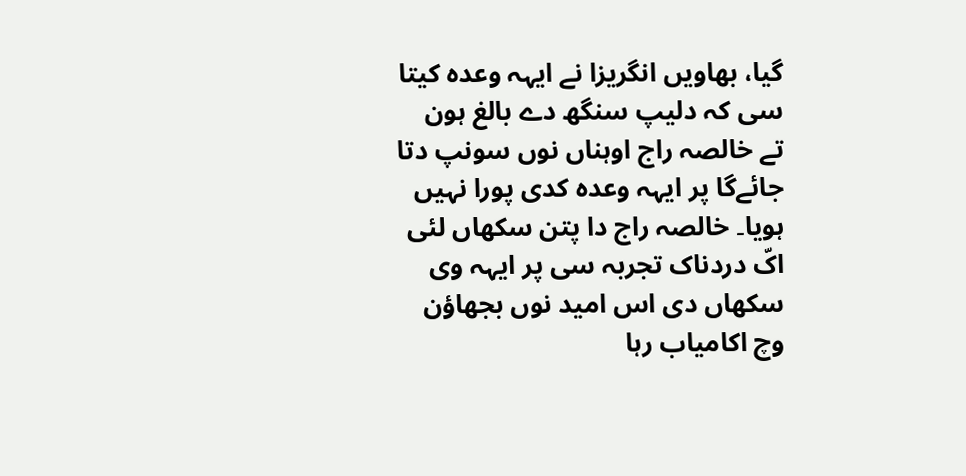گیا، بھاویں انگریزا نے ایہہ وعدہ کیتا سی کہ دلیپ سنگھ دے بالغ ہون تے خالصہ راج اوہناں نوں سونپ دتا جائےگا پر ایہہ وعدہ کدی پورا نہیں ہویا۔ خالصہ راج دا پتن سکھاں لئی اکّ دردناک تجربہ سی پر ایہہ وی سکھاں دی اس امید نوں بجھاؤن وچ اکامیاب رہا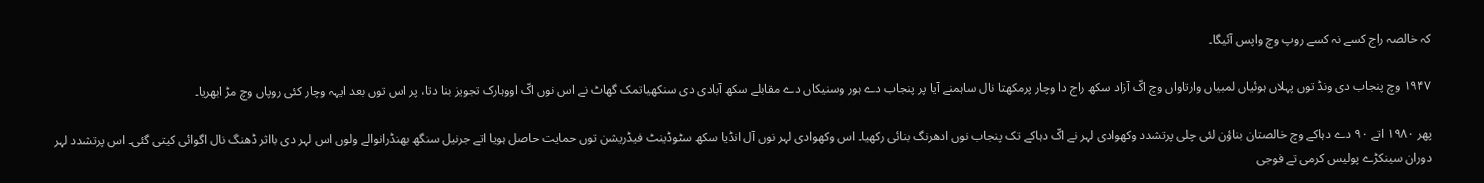کہ خالصہ راج کسے نہ کسے روپ وچ واپس آئیگا۔

۱۹۴۷ وچ پنجاب دی ونڈ توں پہلاں ہوئیاں لمبیاں وارتاواں وچ اکّ آزاد سکھ راج دا وچار پرمکھتا نال ساہمنے آیا پر پنجاب دے ہور وسنیکاں دے مقابلے سکھ آبادی دی سنکھیاتمک گھاٹ نے اس نوں اکّ اووہارک تجویز بنا دتا، پر اس توں بعد ایہہ وچار کئی روپاں وچ مڑ ابھریا۔

پھر ۱۹۸۰ اتے ۹۰ دے دہاکے وچ خالصتان بناؤن لئی چلی پرتشدد وکھوادی لہر نے اکّ دہاکے تک پنجاب نوں ادھرنگ بنائی رکھیا۔ اس وکھوادی لہر نوں آل انڈیا سکھ سٹوڈینٹ فیڈریشن توں حمایت حاصل ہویا اتے جرنیل سنگھ بھنڈرانوالے ولوں اس لہر دی بااثر ڈھنگ نال اگوائی کیتی گئی۔ اس پرتشدد لہر دوران سینکڑے پولیس کرمی تے فوجی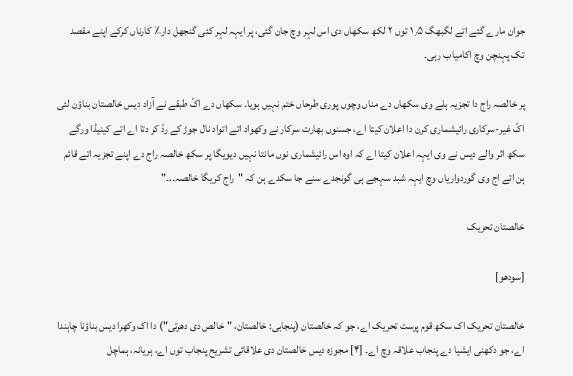جوان مارے گئے اتے لگبھگ ۱٫۵ توں ۲ لکھ سکھاں دی اس لہر وچ جان گئی، پر ایہہ لہر کئی گنجھل دار؉ کارناں کرکے اپنے مقصد تک پہنچن وچ اکامیاب رہی۔

پر خالصہ راج دا تجزیہ ہلے وی سکھاں دے مناں وچوں پوری طرحاں ختم نہیں ہویا۔ سکھاں دے اکّ طبقے نے آزاد دیس خالصتان بناؤن لئی اکّ غیر-سرکاری رائیشماری کرن دا اعلان کیتا اے، جسنوں بھارت سرکار نے وکھواد اتے اتواد نال جوڑ کے ردّ کر دتا اے اتے کینیڈا ورگے سکھ اثر والے دیس نے وی ایہہ اعلان کیتا اے کہ اوہ اس رائیشماری نوں مانتا نہیں دیویگا پر سکھ خالصہ راج دے اپنے تجزیہ اتے قائم ہن اتے اج وی گوردواریاں وچ ایہہ شبد سہجے ہی گونجدے سنے جا سکدے ہن کہ "راج کریگا خالصہ۔.۔"

خالصتان تحریک

[سودھو]

خالصتان تحریک اک سکھ قوم پرست تحریک اے، جو کہ خالصتان (پنجابی: خالصتان، "خالص دی دھرتی") دا اک وکھرا دیس بناؤنا چاہندا اے، جو دکھنی ایشیا دے پنجاب علاقہ وچ اے۔ [۴] مجوزہ دیس خالصتان دی علاقائی تشریح پنجاب توں اے، ہریانہ، ہماچل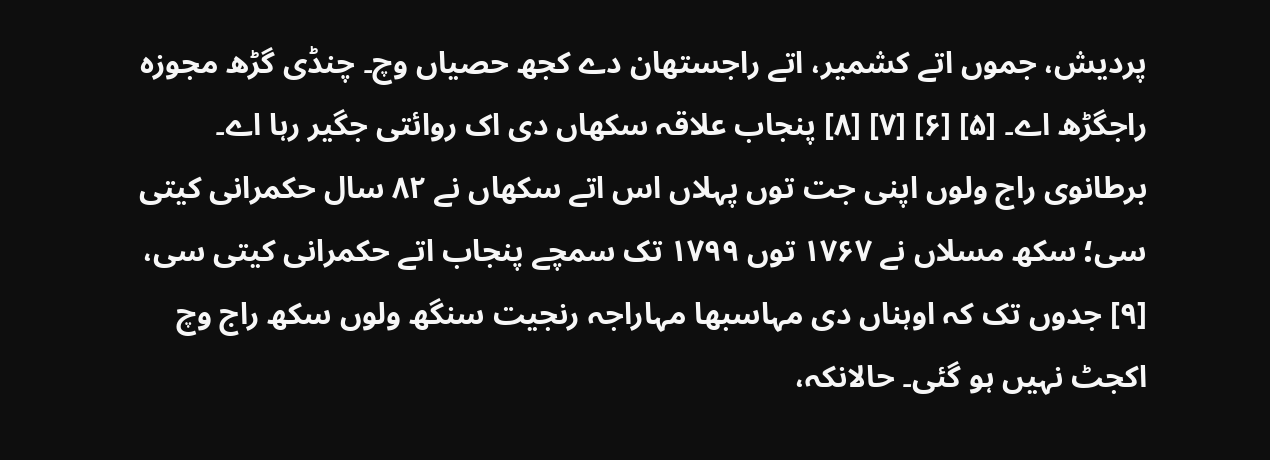پردیش، جموں اتے کشمیر، اتے راجستھان دے کجھ حصیاں وچ۔ چنڈی گڑھ مجوزہ راجگڑھ اے۔ [۵] [۶] [۷] [۸] پنجاب علاقہ سکھاں دی اک روائتی جگیر رہا اے۔ برطانوی راج ولوں اپنی جت توں پہلاں اس اتے سکھاں نے ۸۲ سال حکمرانی کیتی سی؛ سکھ مسلاں نے ۱۷۶۷ توں ۱۷۹۹ تک سمچے پنجاب اتے حکمرانی کیتی سی، [۹] جدوں تک کہ اوہناں دی مہاسبھا مہاراجہ رنجیت سنگھ ولوں سکھ راج وچ اکجٹ نہیں ہو گئی۔ حالانکہ،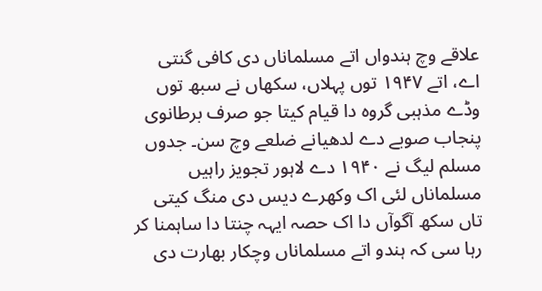علاقے وچ ہندواں اتے مسلماناں دی کافی گنتی اے، اتے ۱۹۴۷ توں پہلاں، سکھاں نے سبھ توں وڈے مذہبی گروہ دا قیام کیتا جو صرف برطانوی پنجاب صوبے دے لدھیانے ضلعے وچ سن۔ جدوں مسلم لیگ نے ۱۹۴۰ دے لاہور تجویز راہیں مسلماناں لئی اک وکھرے دیس دی منگ کیتی تاں سکھ آگوآں دا اک حصہ ایہہ چنتا دا ساہمنا کر رہا سی کہ ہندو اتے مسلماناں وچکار بھارت دی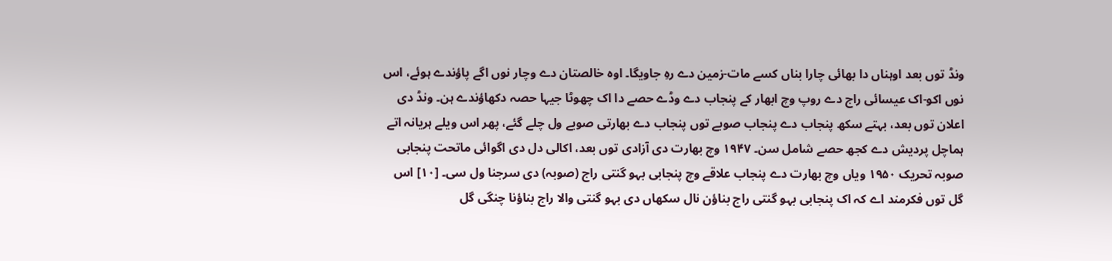ونڈ توں بعد اوہناں دا بھائی چارا بناں کسے مات-زمین دے رہِ جاویگا۔ اوہ خالصتان دے وچار نوں اگے پاؤندے ہوئے، اس نوں اکو-اک عیسائی راج دے روپ وچ ابھار کے پنجاب دے وڈے حصے دا اک چھوٹا جیہا حصہ دکھاؤندے ہن۔ ونڈ دی اعلان توں بعد، بہتے سکھ پنجاب دے پنجاب صوبے توں پنجاب دے بھارتی صوبے ول چلے گئے، پھر اس ویلے ہریانہ اتے ہماچل پردیش دے کجھ حصے شامل سن۔ ۱۹۴۷ وچ بھارت دی آزادی توں بعد، اکالی دل دی اگوائی ماتحت پنجابی صوبہ تحریک ۱۹۵۰ ویاں وچ بھارت دے پنجاب علاقے وچ پنجابی بہو گنتی راج (صوبہ) دی سرجنا ول سی۔ [۱۰] اس گل توں فکرمند اے کہ اک پنجابی بہو گنتی راج بناؤن نال سکھاں دی بہو گنتی والا راج بناؤنا چنگی گل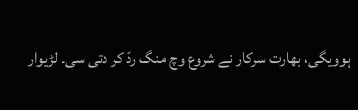ہوویگی، بھارت سرکار نے شروع وچ منگ ردّ کر دتی سی۔ لڑیوار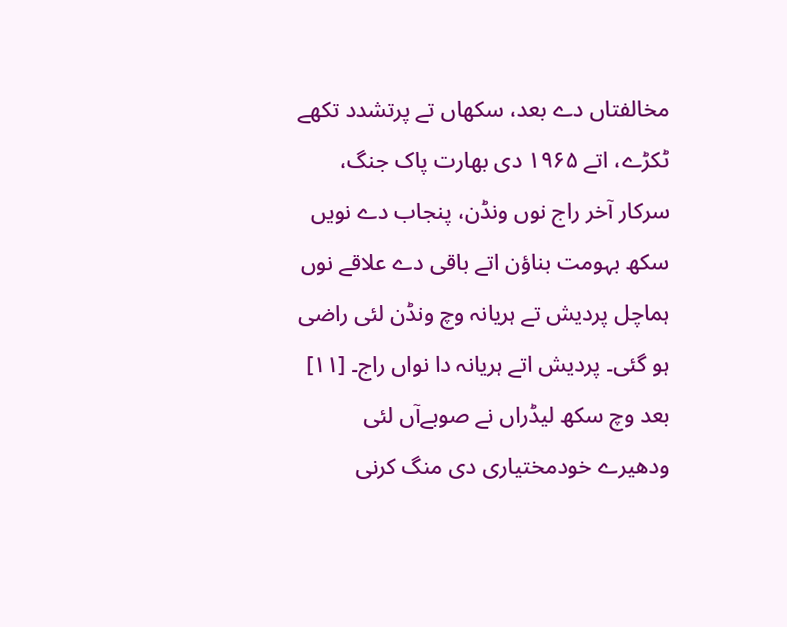مخالفتاں دے بعد، سکھاں تے پرتشدد تکھے ٹکڑے، اتے ۱۹۶۵ دی بھارت پاک جنگ، سرکار آخر راج نوں ونڈن، پنجاب دے نویں سکھ بہومت بناؤن اتے باقی دے علاقے نوں ہماچل پردیش تے ہریانہ وچ ونڈن لئی راضی ہو گئی۔ پردیش اتے ہریانہ دا نواں راج۔ [۱۱] بعد وچ سکھ لیڈراں نے صوبےآں لئی ودھیرے خودمختیاری دی منگ کرنی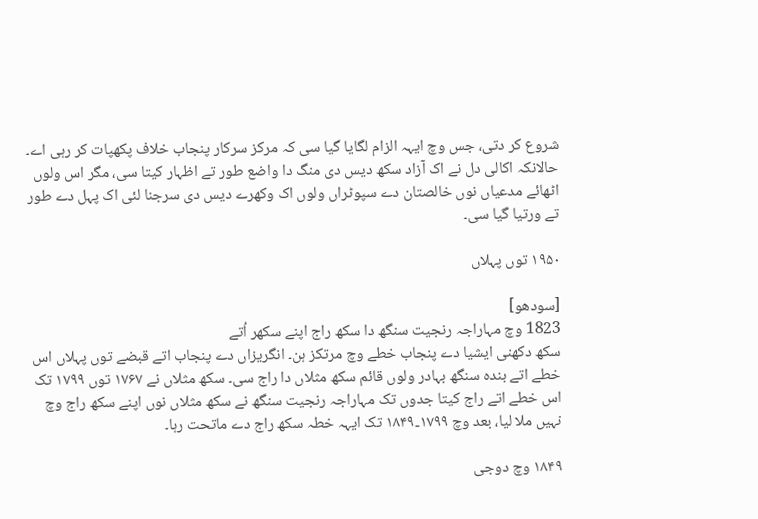شروع کر دتی، جس وچ ایہہ الزام لگایا گیا سی کہ مرکز سرکار پنجاب خلاف پکھپات کر رہی اے۔ حالانکہ اکالی دل نے اک آزاد سکھ دیس دی منگ دا واضع طور تے اظہار کیتا سی، مگر اس ولوں اٹھائے مدعیاں نوں خالصتان دے سپوٹراں ولوں اک وکھرے دیس دی سرجنا لئی اک پہل دے طور تے ورتیا گیا سی۔

۱۹۵۰ توں پہلاں

[سودھو]
1823 وچ مہاراجہ رنجیت سنگھ دا سکھ راج اپنے سکھر اُتے
سکھ دکھنی ایشیا دے پنجاب خطے وچ مرتکز ہن۔ انگریزاں دے پنجاب اتے قبضے توں پہلاں اس خطے اتے بندہ سنگھ بہادر ولوں قائم سکھ مثلاں دا راج سی۔ سکھ مثلاں نے ۱۷۶۷ توں ۱۷۹۹ تک اس خطے اتے راج کیتا جدوں تک مہاراجہ رنجیت سنگھ نے سکھ مثلاں نوں اپنے سکھ راج وچ نہیں ملا لیا، بعد وچ ۱۷۹۹‐۱۸۴۹ تک ایہہ خطہ سکھ راج دے ماتحت رہا۔

۱۸۴۹ وچ دوجی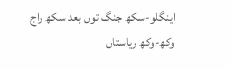اینگلو‐سکھ جنگ توں بعد سکھ راج وکھ‐وکھ ریاستاں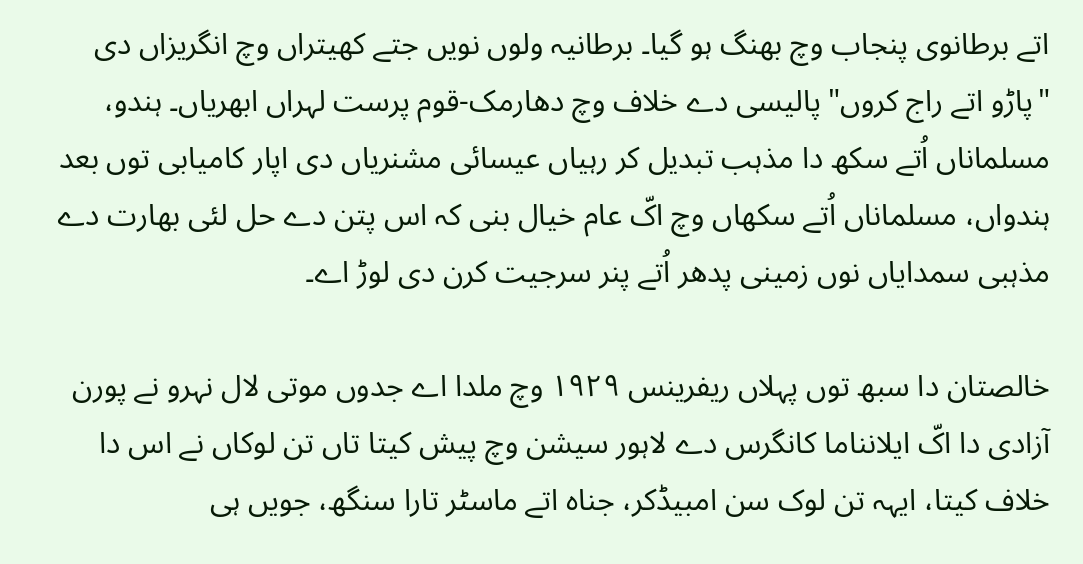اتے برطانوی پنجاب وچ بھنگ ہو گیا۔ برطانیہ ولوں نویں جتے کھیتراں وچ انگریزاں دی "پاڑو اتے راج کروں" پالیسی دے خلاف وچ دھارمک‐قوم پرست لہراں ابھریاں۔ ہندو، مسلماناں اُتے سکھ دا مذہب تبدیل کر رہیاں عیسائی مشنریاں دی اپار کامیابی توں بعد ہندواں، مسلماناں اُتے سکھاں وچ اکّ عام خیال بنی کہ اس پتن دے حل لئی بھارت دے مذہبی سمدایاں نوں زمینی پدھر اُتے پنر سرجیت کرن دی لوڑ اے۔

خالصتان دا سبھ توں پہلاں ریفرینس ۱۹۲۹ وچ ملدا اے جدوں موتی لال نہرو نے پورن آزادی دا اکّ ایلانناما کانگرس دے لاہور سیشن وچ پیش کیتا تاں تن لوکاں نے اس دا خلاف کیتا، ایہہ تن لوک سن امبیڈکر، جناہ اتے ماسٹر تارا سنگھ، جویں ہی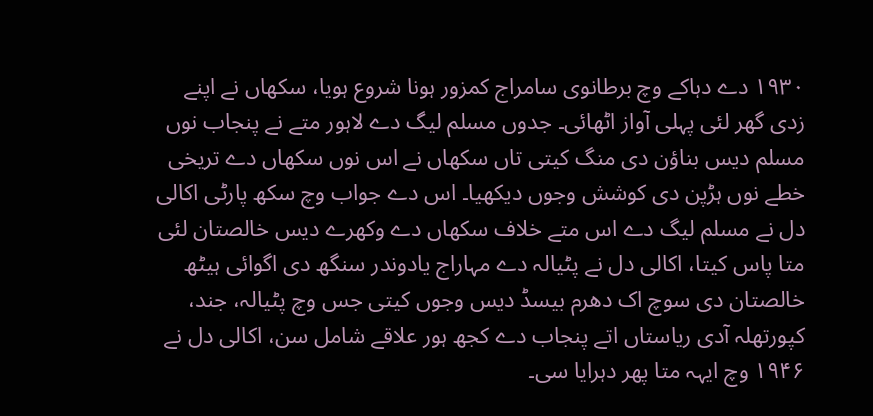۱۹۳۰ دے دہاکے وچ برطانوی سامراج کمزور ہونا شروع ہویا، سکھاں نے اپنے زدی گھر لئی پہلی آواز اٹھائی۔ جدوں مسلم لیگ دے لاہور متے نے پنجاب نوں مسلم دیس بناؤن دی منگ کیتی تاں سکھاں نے اس نوں سکھاں دے تریخی خطے نوں ہڑپن دی کوشش وجوں دیکھیا۔ اس دے جواب وچ سکھ پارٹی اکالی دل نے مسلم لیگ دے اس متے خلاف سکھاں دے وکھرے دیس خالصتان لئی متا پاس کیتا، اکالی دل نے پٹیالہ دے مہاراج یادوندر سنگھ دی اگوائی ہیٹھ خالصتان دی سوچ اک دھرم بیسڈ دیس وجوں کیتی جس وچ پٹیالہ، جند، کپورتھلہ آدی ریاستاں اتے پنجاب دے کجھ ہور علاقے شامل سن، اکالی دل نے ۱۹۴۶ وچ ایہہ متا پھر دہرایا سی۔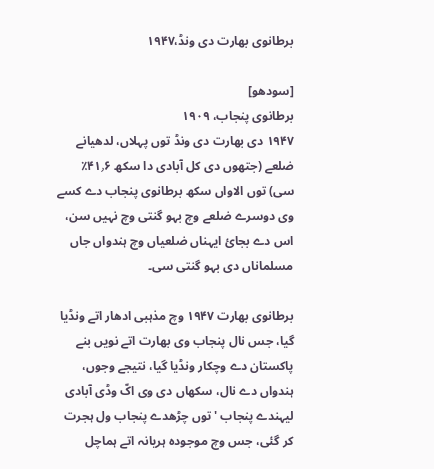برطانوی بھارت دی ونڈ،۱۹۴۷

[سودھو]
برطانوی پنجاب، ۱۹۰۹
۱۹۴۷ دی بھارت دی ونڈ توں پہلاں، لدھیانے ضلعے (جتھوں دی کل آبادی دا سکھ ۴۱٫۶٪ سی) توں الاواں سکھ برطانوی پنجاب دے کسے وی دوسرے ضلعے وچ بہو گنتی وچ نہیں سن، اس دے بجائ ایہناں ضلعیاں وچ ہندواں جاں مسلماناں دی بہو گنتی سی۔

برطانوی بھارت ۱۹۴۷ وچ مذہبی ادھار اتے ونڈیا گیا، جس نال پنجاب وی بھارت اتے نویں بنے پاکستان دے وچکار ونڈیا گیا، نتیجے وجوں، ہندواں دے نال، سکھاں دی وی اکّ وڈی آبادی لیہندے پنجاب 'توں چڑھدے پنجاب ول ہجرت کر گئی، جس وچ موجودہ ہریانہ اتے ہماچل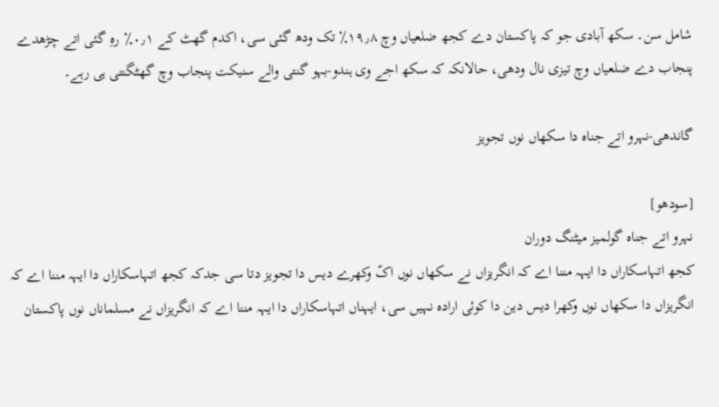شامل سن۔ سکھ آبادی جو کہ پاکستان دے کجھ ضلعیاں وچ ۱۹٫۸٪ تک ودھ گئی سی، اکدم گھٹ کے ۰٫۱٪ رہِ گئی اتے چڑھدے پنجاب دے ضلعیاں وچ تیزی نال ودھی، حالانکہ کہ سکھ اجے وی ہندو‐بہو گنتی والے سنیکت پنجاب وچ گھٹگنتی ہی رہے۔

گاندھی‐نہرو اتے جناہ دا سکھاں نوں تجویز

[سودھو]
نہرو اتے جناہ گولمیز میٹنگ دوران
کجھ اتہاسکاراں دا ایہہ مننا اے کہ انگریزاں نے سکھاں نوں اکّ وکھرے دیس دا تجویز دتا سی جدکہ کجھ اتہاسکاراں دا ایہہ مننا اے کہ انگریزاں دا سکھاں نوں وکھرا دیس دین دا کوئی ارادہ نہیں سی، ایہناں اتہاسکاراں دا ایہہ مننا اے کہ انگریزاں نے مسلماناں نوں پاکستان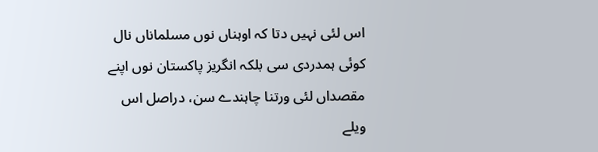اس لئی نہیں دتا کہ اوہناں نوں مسلماناں نال کوئی ہمدردی سی بلکہ انگریز پاکستان نوں اپنے مقصداں لئی ورتنا چاہندے سن، دراصل اس ویلے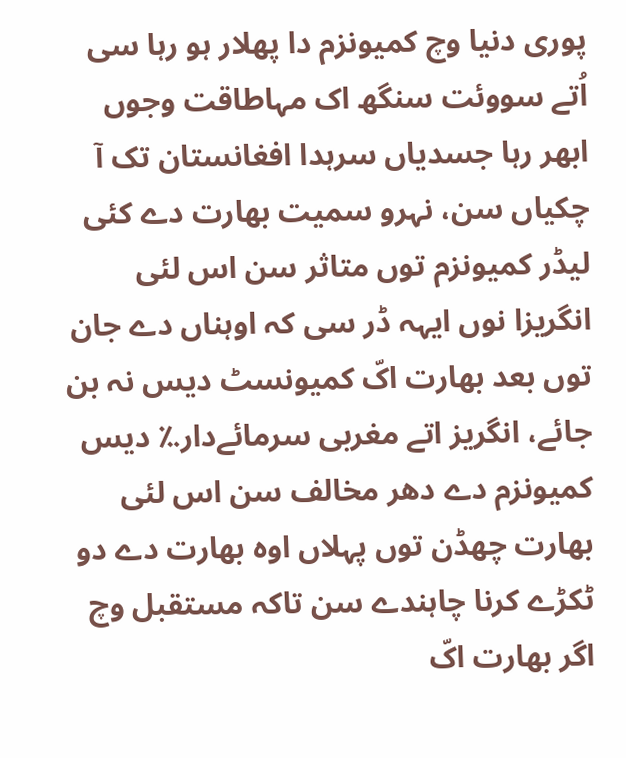پوری دنیا وچ کمیونزم دا پھلار ہو رہا سی اُتے سووئت سنگھ اک مہاطاقت وجوں ابھر رہا جسدیاں سرہدا افغانستان تک آ چکیاں سن، نہرو سمیت بھارت دے کئی لیڈر کمیونزم توں متاثر سن اس لئی انگریزا نوں ایہہ ڈر سی کہ اوہناں دے جان توں بعد بھارت اکّ کمیونسٹ دیس نہ بن جائے، انگریز اتے مغربی سرمائےدار؉ دیس کمیونزم دے دھر مخالف سن اس لئی بھارت چھڈن توں پہلاں اوہ بھارت دے دو ٹکڑے کرنا چاہندے سن تاکہ مستقبل وچ اگر بھارت اکّ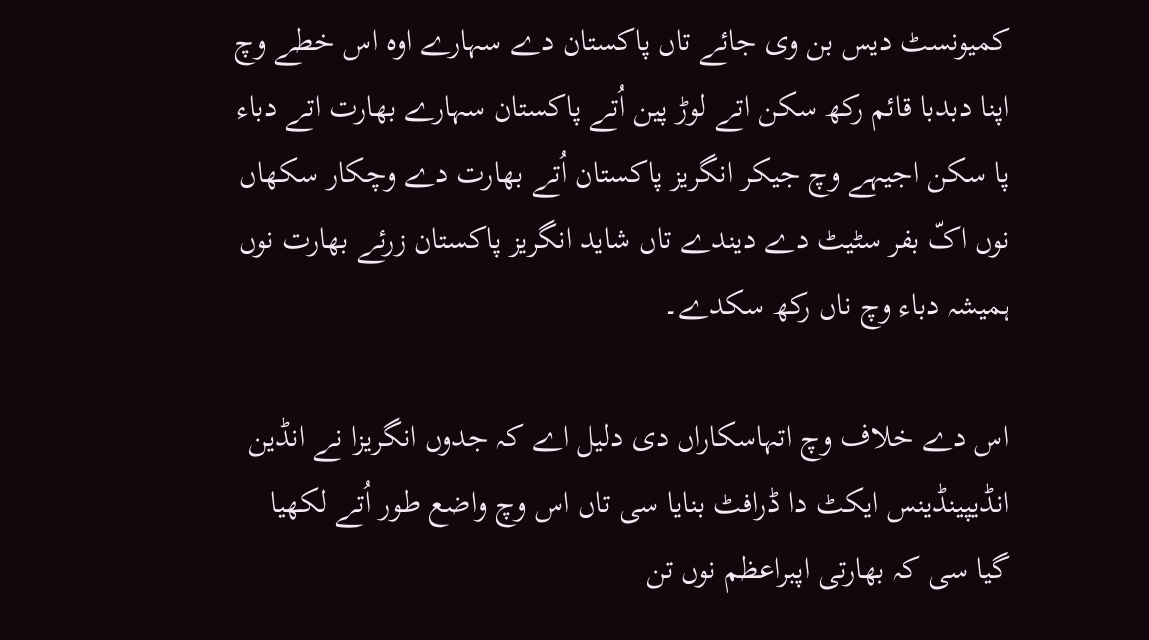کمیونسٹ دیس بن وی جائے تاں پاکستان دے سہارے اوہ اس خطے وچ اپنا دبدبا قائم رکھ سکن اتے لوڑ پین اُتے پاکستان سہارے بھارت اتے دباء پا سکن اجیہے وچ جیکر انگریز پاکستان اُتے بھارت دے وچکار سکھاں نوں اکّ بفر سٹیٹ دے دیندے تاں شاید انگریز پاکستان زرئے بھارت نوں ہمیشہ دباء وچ ناں رکھ سکدے۔

اس دے خلاف وچ اتہاسکاراں دی دلیل اے کہ جدوں انگریزا نے انڈین انڈیپینڈینس ایکٹ دا ڈرافٹ بنایا سی تاں اس وچ واضع طور اُتے لکھیا گیا سی کہ بھارتی اپبراعظم نوں تن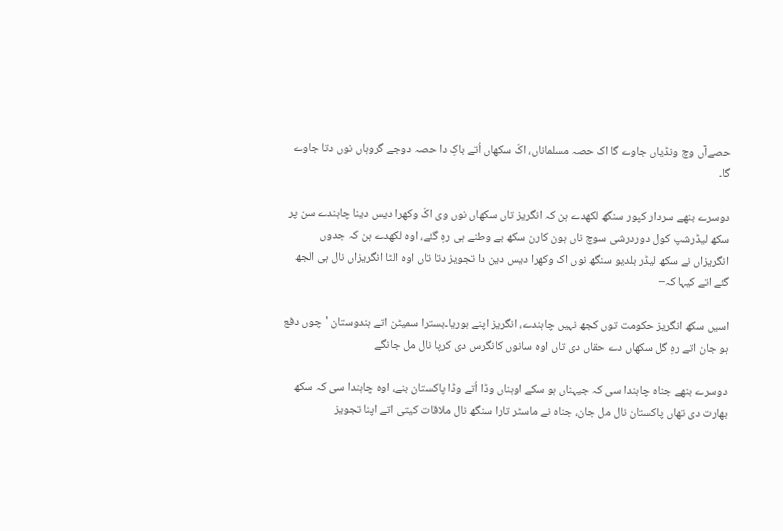حصےآں وچ ونڈیاں جاوے گا اک حصہ مسلماناں، اکّ سکھاں اُتے باکِ دا حصہ دوجے گروہاں نوں دتا جاوے گا۔

دوسرے بنھے سردار کپور سنگھ لکھدے ہن کہ انگریز تاں سکھاں نوں وی اکّ وکھرا دیس دینا چاہندے سن پر سکھ لیڈرشپ کول دوردرشی سوچ ناں ہون کارن سکھ بے وطنے ہی رہِ گئے، اوہ لکھدے ہن کہ جدوں انگریزاں نے سکھ لیڈر بلدیو سنگھ نوں اک وکھرا دیس دین دا تجویز دتا تاں اوہ الٹا انگریزاں نال ہی الجھ گئے اتے کیہا کہ–

اسیں سکھ انگریز حکومت توں کجھ نہیں چاہندے، انگریز اپنے بوریا‐بسترا سمیٹن اتے ہندوستان 'چوں دفع ہو جان اتے رہِ گل سکھاں دے حقاں دی تاں اوہ سانوں کانگرس دی کرپا نال مل جانگے

دوسرے بنھے جناہ چاہندا سی کہ جیہناں ہو سکے اوہناں وڈا اُتے وڈا پاکستان بنے، اوہ چاہندا سی کہ سکھ بھارت دی تھاں پاکستان نال مل جان، جناہ نے ماسٹر تارا سنگھ نال ملاقات کیتی اتے اپنا تجویز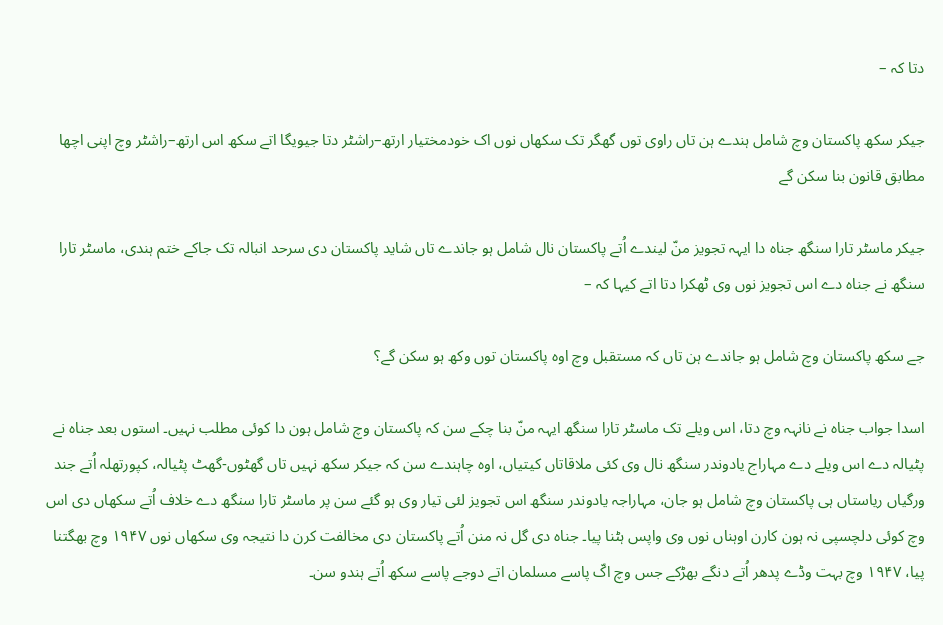دتا کہ –

جیکر سکھ پاکستان وچ شامل ہندے ہن تاں راوی توں گھگر تک سکھاں نوں اک خودمختیار ارتھ–راشٹر دتا جیویگا اتے سکھ اس ارتھ–راشٹر وچ اپنی اچھا مطابق قانون بنا سکن گے

جیکر ماسٹر تارا سنگھ جناہ دا ایہہ تجویز منّ لیندے اُتے پاکستان نال شامل ہو جاندے تاں شاید پاکستان دی سرحد انبالہ تک جاکے ختم ہندی، ماسٹر تارا سنگھ نے جناہ دے اس تجویز نوں وی ٹھکرا دتا اتے کیہا کہ –

جے سکھ پاکستان وچ شامل ہو جاندے ہن تاں کہ مستقبل وچ اوہ پاکستان توں وکھ ہو سکن گے؟

اسدا جواب جناہ نے نانہہ وچ دتا، اس ویلے تک ماسٹر تارا سنگھ ایہہ منّ بنا چکے سن کہ پاکستان وچ شامل ہون دا کوئی مطلب نہیں۔ استوں بعد جناہ نے پٹیالہ دے اس ویلے دے مہاراج یادوندر سنگھ نال وی کئی ملاقاتاں کیتیاں، اوہ چاہندے سن کہ جیکر سکھ نہیں تاں گھٹوں‐گھٹ پٹیالہ، کپورتھلہ اُتے جند ورگیاں ریاستاں ہی پاکستان وچ شامل ہو جان، مہاراجہ یادوندر سنگھ اس تجویز لئی تیار وی ہو گئے سن پر ماسٹر تارا سنگھ دے خلاف اُتے سکھاں دی اس وچ کوئی دلچسپی نہ ہون کارن اوہناں نوں وی واپس ہٹنا پیا۔ جناہ دی گل نہ منن اُتے پاکستان دی مخالفت کرن دا نتیجہ وی سکھاں نوں ۱۹۴۷ وچ بھگتنا پیا، ۱۹۴۷ وچ بہت وڈے پدھر اُتے دنگے بھڑکے جس وچ اکّ پاسے مسلمان اتے دوجے پاسے سکھ اُتے ہندو سن۔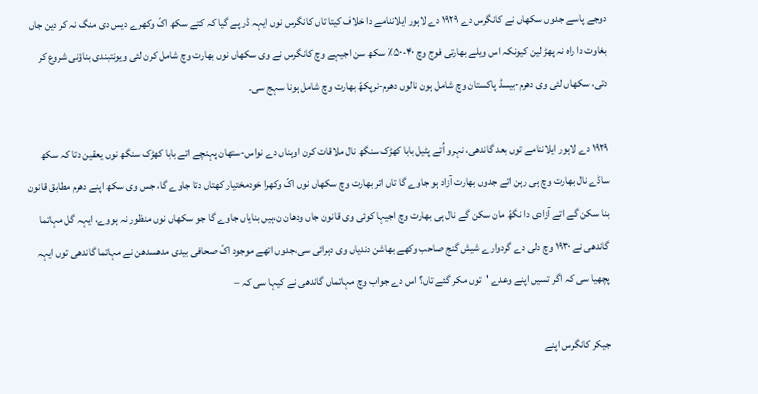دوجے پاسے جدوں سکھاں نے کانگرس دے ۱۹۲۹ دے لاہور ایلاننامے دا خلاف کیتا تاں کانگرس نوں ایہہ ڈر پے گیا کہ کتے سکھ اکّ وکھرے دیس دی منگ نہ کر دین جاں بغاوت دا راہ نہ پھڑ لین کیونکہ اس ویلے بھارتی فوج وچ ۴۰‐۵۰٪ سکھ سن اجیہے وچ کانگرس نے وی سکھاں نوں بھارت وچ شامل کرن لئی ویونتبندی بناؤنی شروع کر دتی، سکھاں لئی وی دھرم‐بیسڈ پاکستان وچ شامل ہون نالوں دھرم‐نرپکھّ بھارت وچ شامل ہونا سہج سی۔

۱۹۲۹ دے لاہور ایلاننامے توں بعد گاندھی، نہرو اُتے پٹیل بابا کھڑک سنگھ نال ملاقات کرن اوہناں دے نواس‐ستھان پہنچے اتے بابا کھڑک سنگھ نوں یعقین دتا کہ سکھ ساڈے نال بھارت وچ ہی رہن اتے جدوں بھارت آزاد ہو جاوے گا تاں اتر بھارت وچ سکھاں نوں اکّ وکھرا خودمختیار کھتاں دتا جاوے گا، جس وی سکھ اپنے دھرم مطابق قانون بنا سکن گے اتے آزادی دا نگھّ مان سکن گے نال ہی بھارت وچ اجیہا کوئی وی قانون جاں ودھان ن،ہیں بنایاں جاوے گا جو سکھاں نوں منظور نہ ہووے، ایہہ گل مہاتما گاندھی نے ۱۹۳۰ وچ دلی دے گردوارے شیش گنج صاحب وکھے بھاشن دندیاں وی دہرائی سی،جدوں اتھے موجود اکّ صحافی بیدی مدھسدھن نے مہاتما گاندھی توں ایہہ پچھیا سی کہ اگر تسیں اپنے وعدے 'توں مکر گئے تاں؟ اس دے جواب وچ مہاتماں گاندھی نے کیہا سی کہ –

جیکر کانگرس اپنے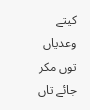کیتے وعدیاں توں مکر جائے تاں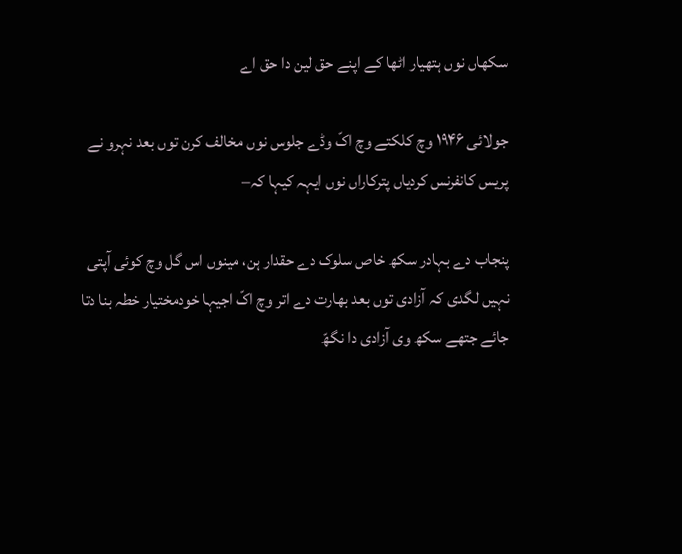سکھاں نوں ہتھیار اٹھا کے اپنے حق لین دا حق اے

جولائی ۱۹۴۶ وچ کلکتے وچ اکّ وڈے جلوس نوں مخالف کرن توں بعد نہرو نے پریس کانفرنس کردیاں پترکاراں نوں ایہہ کیہا کہ–

پنجاب دے بہادر سکھ خاص سلوک دے حقدار ہن، مینوں اس گل وچ کوئی آپتی نہیں لگدی کہ آزادی توں بعد بھارت دے اتر وچ اکّ اجیہا خودمختیار خطہ بنا دتا جائے جتھے سکھ وی آزادی دا نگھّ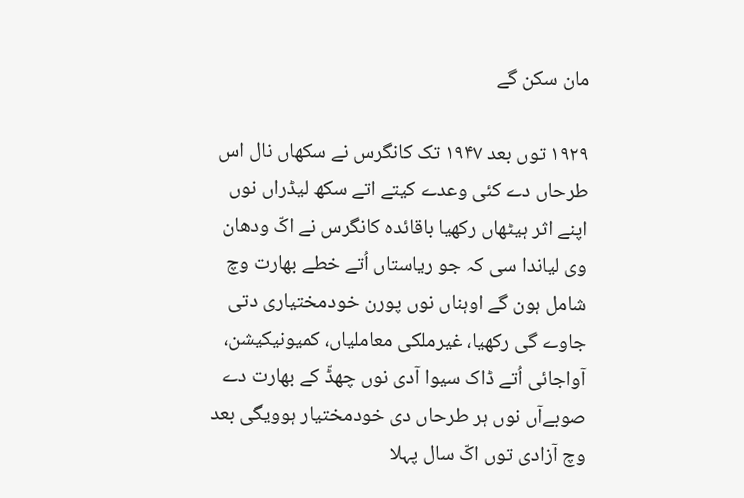مان سکن گے

۱۹۲۹ توں بعد ۱۹۴۷ تک کانگرس نے سکھاں نال اس طرحاں دے کئی وعدے کیتے اتے سکھ لیڈراں نوں اپنے اثر ہیٹھاں رکھیا باقائدہ کانگرس نے اکّ ودھان وی لیاندا سی کہ جو ریاستاں اُتے خطے بھارت وچ شامل ہون گے اوہناں نوں پورن خودمختیاری دتی جاوے گی رکھیا، غیرملکی معاملیاں، کمیونیکیشن، آواجائی اُتے ڈاک سیوا آدی نوں چھڈّ کے بھارت دے صوبےآں نوں ہر طرحاں دی خودمختیار ہوویگی بعد وچ آزادی توں اکّ سال پہلا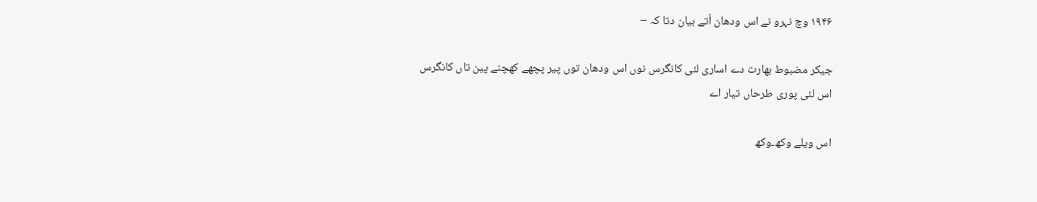۱۹۴۶ وچ نہرو نے اس ودھان اُتے بیان دتا کہ –

جیکر مضبوط بھارت دے اساری لئی کانگرس نوں اس ودھان توں پیر پچھے کھچنے پین تاں کانگرس اس لئی پوری طرحاں تیار اے

اس ویلے وکھ‐وکھ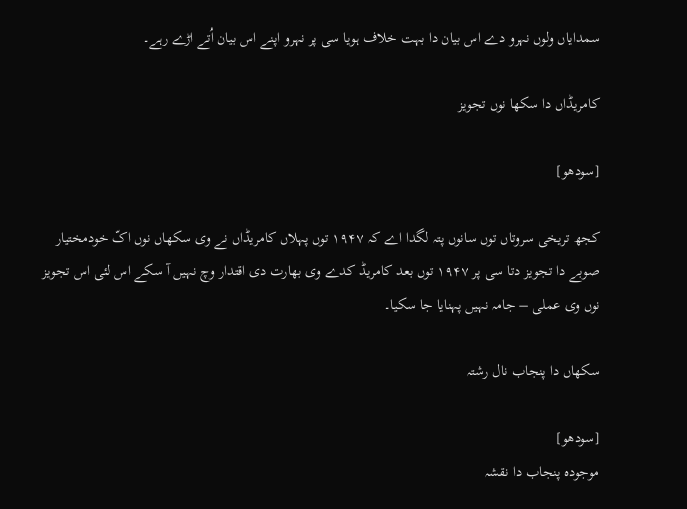سمدایاں ولوں نہرو دے اس بیان دا بہت خلاف ہویا سی پر نہرو اپنے اس بیان اُتے اڑے رہے۔

کامریڈاں دا سکھا نوں تجویز

[سودھو]

کجھ تریخی سروتاں توں سانوں پتہ لگدا اے کہ ۱۹۴۷ توں پہلاں کامریڈاں نے وی سکھاں نوں اکّ خودمختیار صوبے دا تجویز دتا سی پر ۱۹۴۷ توں بعد کامریڈ کدے وی بھارت دی اقتدار وچ نہیں آ سکے اس لئی اس تجویز نوں وی عملی – جامہ نہیں پہنایا جا سکیا۔

سکھاں دا پنجاب نال رشتہ

[سودھو]
موجودہ پنجاب دا نقشہ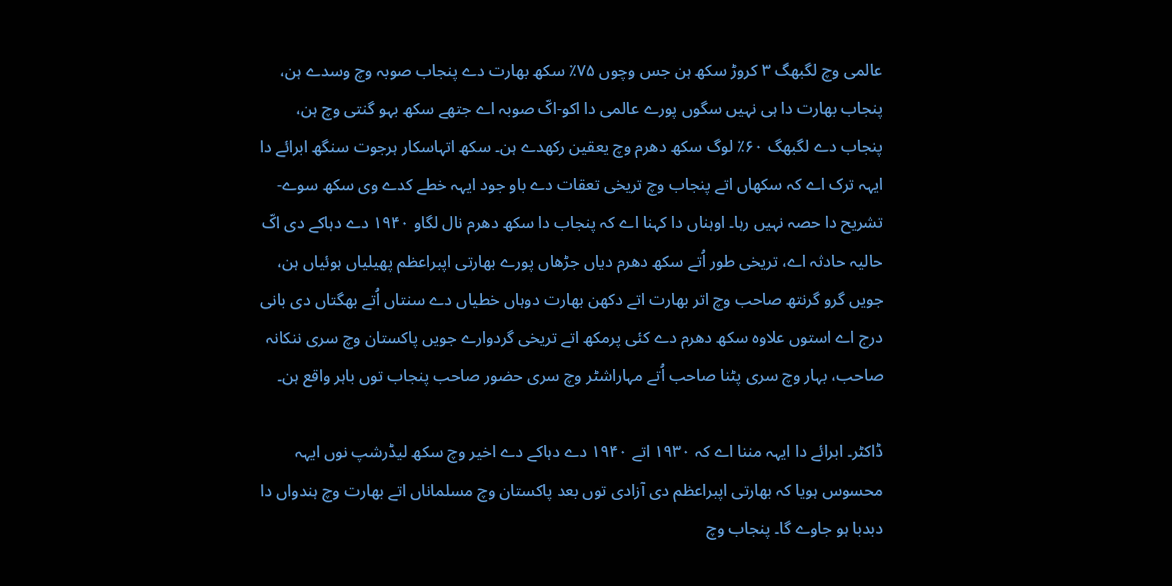عالمی وچ لگبھگ ۳ کروڑ سکھ ہن جس وچوں ۷۵٪ سکھ بھارت دے پنجاب صوبہ وچ وسدے ہن، پنجاب بھارت دا ہی نہیں سگوں پورے عالمی دا اکو‐اکّ صوبہ اے جتھے سکھ بہو گنتی وچ ہن، پنجاب دے لگبھگ ۶۰٪ لوگ سکھ دھرم وچ یعقین رکھدے ہن۔ سکھ اتہاسکار ہرجوت سنگھ ابرائے دا ایہہ ترک اے کہ سکھاں اتے پنجاب وچ تریخی تعقات دے باو جود ایہہ خطے کدے وی سکھ سوے‐تشریح دا حصہ نہیں رہا۔ اوہناں دا کہنا اے کہ پنجاب دا سکھ دھرم نال لگاو ۱۹۴۰ دے دہاکے دی اکّ حالیہ حادثہ اے، تریخی طور اُتے سکھ دھرم دیاں جڑھاں پورے بھارتی اپبراعظم پھیلیاں ہوئیاں ہن، جویں گرو گرنتھ صاحب وچ اتر بھارت اتے دکھن بھارت دوہاں خطیاں دے سنتاں اُتے بھگتاں دی بانی درج اے استوں علاوہ سکھ دھرم دے کئی پرمکھ اتے تریخی گردوارے جویں پاکستان وچ سری ننکانہ صاحب، بہار وچ سری پٹنا صاحب اُتے مہاراشٹر وچ سری حضور صاحب پنجاب توں باہر واقع ہن۔

ڈاکٹر۔ ابرائے دا ایہہ مننا اے کہ ۱۹۳۰ اتے ۱۹۴۰ دے دہاکے دے اخیر وچ سکھ لیڈرشپ نوں ایہہ محسوس ہویا کہ بھارتی اپبراعظم دی آزادی توں بعد پاکستان وچ مسلماناں اتے بھارت وچ ہندواں دا دبدبا ہو جاوے گا۔ پنجاب وچ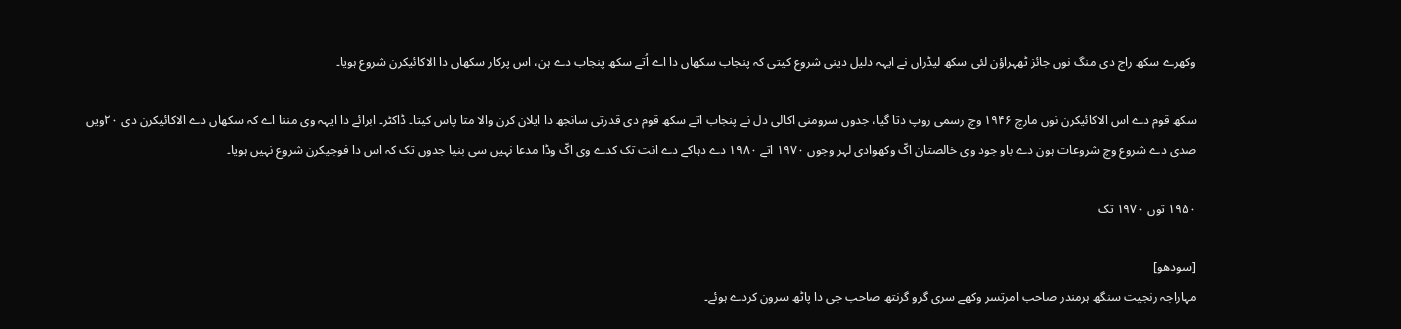وکھرے سکھ راج دی منگ نوں جائز ٹھہراؤن لئی سکھ لیڈراں نے ایہہ دلیل دینی شروع کیتی کہ پنجاب سکھاں دا اے اُتے سکھ پنجاب دے ہن، اس پرکار سکھاں دا الاکائیکرن شروع ہویا۔

سکھ قوم دے اس الاکائیکرن نوں مارچ ۱۹۴۶ وچ رسمی روپ دتا گیا، جدوں سرومنی اکالی دل نے پنجاب اتے سکھ قوم دی قدرتی سانجھ دا ایلان کرن والا متا پاس کیتا۔ ڈاکٹر۔ ابرائے دا ایہہ وی مننا اے کہ سکھاں دے الاکائیکرن دی ۲۰ویں صدی دے شروع وچ شروعات ہون دے باو جود وی خالصتان اکّ وکھوادی لہر وجوں ۱۹۷۰ اتے ۱۹۸۰ دے دہاکے دے انت تک کدے وی اکّ وڈا مدعا نہیں سی بنیا جدوں تک کہ اس دا فوجیکرن شروع نہیں ہویا۔

۱۹۵۰ توں ۱۹۷۰ تک

[سودھو]
مہاراجہ رنجیت سنگھ ہرمندر صاحب امرتسر وکھے سری گرو گرنتھ صاحب جی دا پاٹھ سرون کردے ہوئے۔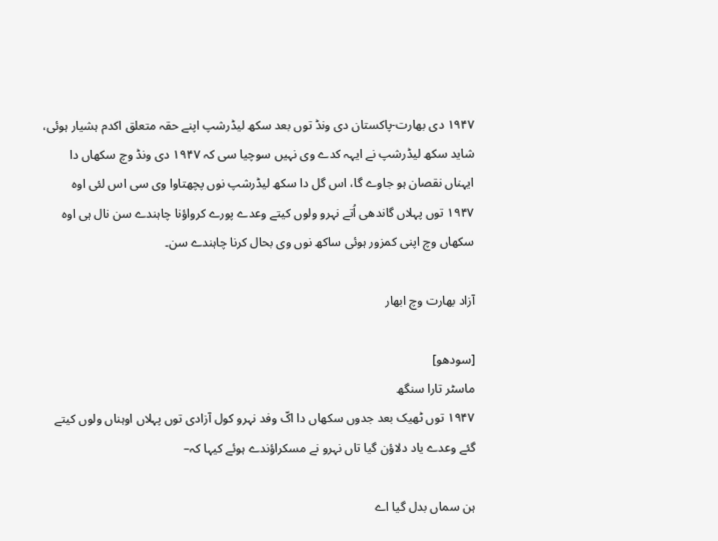۱۹۴۷ دی بھارت‐پاکستان دی ونڈ توں بعد سکھ لیڈرشپ اپنے حقہ متعلق اکدم ہشیار ہوئی، شاید سکھ لیڈرشپ نے ایہہ کدے وی نہیں سوچیا سی کہ ۱۹۴۷ دی ونڈ وچ سکھاں دا ایہناں نقصان ہو جاوے گا، اس گل دا سکھ لیڈرشپ نوں پچھتاوا وی سی اس لئی اوہ ۱۹۴۷ توں پہلاں گاندھی اُتے نہرو ولوں کیتے وعدے پورے کرواؤنا چاہندے سن نال ہی اوہ سکھاں وچ اپنی کمزور ہوئی ساکھ نوں وی بحال کرنا چاہندے سن۔

آزاد بھارت وچ ابھار

[سودھو]
ماسٹر تارا سنگھ
۱۹۴۷ توں ٹھیک بعد جدوں سکھاں دا اکّ وفد نہرو کول آزادی توں پہلاں اوہناں ولوں کیتے گئے وعدے یاد دلاؤن گیا تاں نہرو نے مسکراؤندے ہوئے کیہا کہ–

ہن سماں بدل گیا اے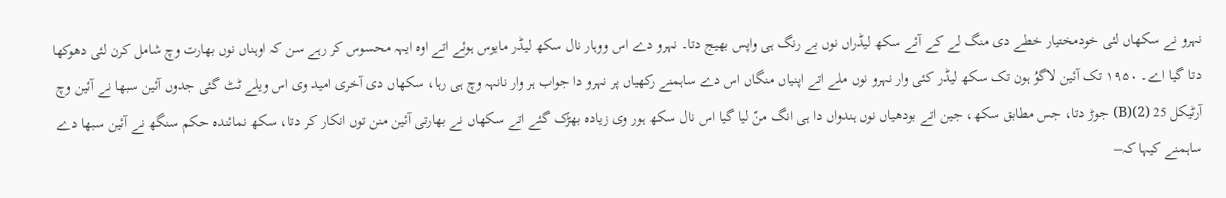نہرو نے سکھاں لئی خودمختیار خطے دی منگ لے کے آئے سکھ لیڈراں نوں بے رنگ ہی واپس بھیج دتا۔ نہرو دے اس ووہار نال سکھ لیڈر مایوس ہوئے اتے اوہ ایہہ محسوس کر رہے سن کہ اوہناں نوں بھارت وچ شامل کرن لئی دھوکھا دتا گیا اے۔ ۱۹۵۰ تک آئین لاگوُ ہون تک سکھ لیڈر کئی وار نہرو نوں ملے اتے اپنیاں منگاں اس دے ساہمنے رکھیاں پر نہرو دا جواب ہر وار نانہہ وچ ہی رہا، سکھاں دی آخری امید وی اس ویلے ٹٹ گئی جدوں آئین سبھا نے آئین وچ آرٹیکل 25 (2)(B) جوڑ دتا، جس مطابق سکھ، جین اتے بودھیاں نوں ہندواں دا ہی انگ منّ لیا گیا اس نال سکھ ہور وی زیادہ بھڑک گئے اتے سکھاں نے بھارتی آئین منن توں انکار کر دتا، سکھ نمائندہ حکم سنگھ نے آئین سبھا دے ساہمنے کیہا کہ–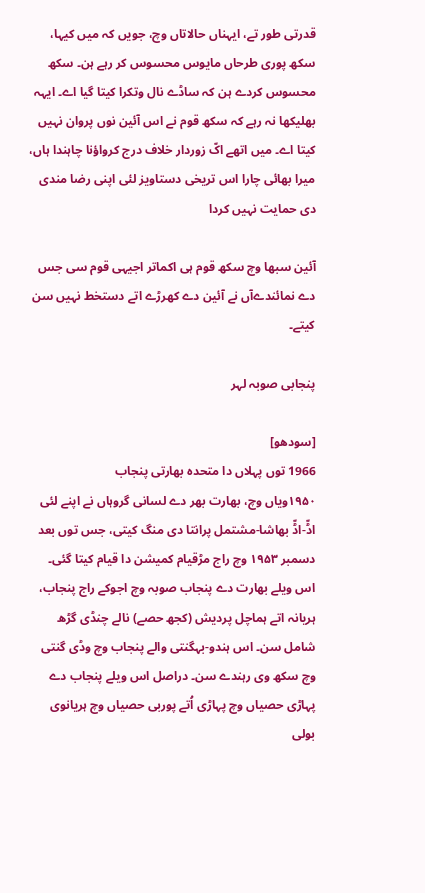قدرتی طور تے، ایہناں حالاتاں وچ، جویں کہ میں کیہا، سکھ پوری طرحاں مایوس محسوس کر رہے ہن۔ سکھ محسوس کردے ہن کہ ساڈے نال وتکرا کیتا گیا اے۔ ایہہ بھلیکھا نہ رہے کہ سکھ قوم نے اس آئین نوں پروان نہیں کیتا اے۔ میں اتھے اکّ زوردار خلاف درج کرواؤنا چاہندا ہاں، میرا بھائی چارا اس تریخی دستاویز لئی اپنی رضا مندی دی حمایت نہیں کردا

آئین سبھا وچ سکھ قوم ہی اکماتر اجیہی قوم سی جس دے نمائندےآں نے آئین دے کھرڑے اتے دستخط نہیں سن کیتے۔

پنجابی صوبہ لہر

[سودھو]
1966 توں پہلاں دا متحدہ بھارتی پنجاب
۱۹۵۰ویاں وچ، بھارت بھر دے لسانی گروہاں نے اپنے لئی اڈّ‐اڈّ بھاشا‐مشتمل پرانتا دی منگ کیتی، جس توں بعد دسمبر ۱۹۵۳ وچ راج مڑقیام کمیشن دا قیام کیتا گئی۔ اس ویلے بھارت دے پنجاب صوبہ وچ اجوکے راج پنجاب، ہریانہ اتے ہماچل پردیش (کجھ حصے) نالے چنڈی گڑھ شامل سن۔ اس ہندو-بہگنتی والے پنجاب وچ وڈی گنتی وچ سکھ وی رہندے سن۔ دراصل اس ویلے پنجاب دے پہاڑی حصیاں وچ پہاڑی اُتے پوربی حصیاں وچ ہریانوی بولی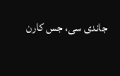جاندی سی، جس کارن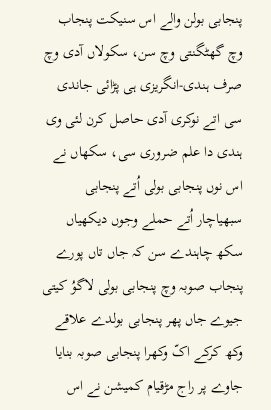پنجابی بولن والے اس سنیکت پنجاب وچ گھٹگنتی وچ سن، سکولاں آدی وچ صرف ہندی‐انگریزی ہی پڑائی جاندی سی اتے نوکری آدی حاصل کرن لئی وی ہندی دا علم ضروری سی، سکھاں نے اس نوں پنجابی بولی اُتے پنجابی سبھیاچار اُتے حملے وجوں دیکھیاں سکھ چاہندے سن کہ جاں تاں پورے پنجاب صوبہ وچ پنجابی بولی لاگوُ کیتی جیوے جاں پھر پنجابی بولدے علاقے وکھ کرکے اکّ وکھرا پنجابی صوبہ بنایا جاوے پر راج مڑقیام کمیشن نے اس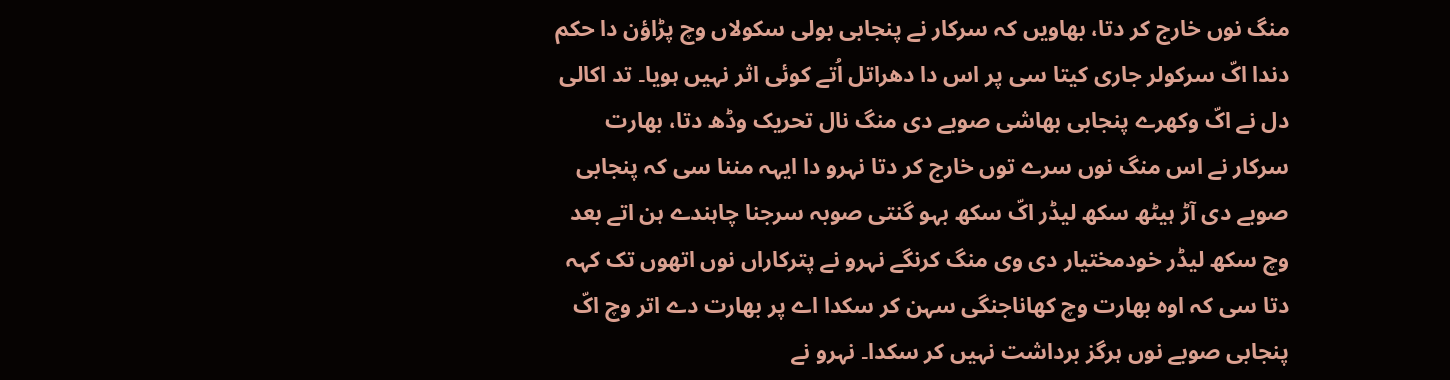منگ نوں خارج کر دتا، بھاویں کہ سرکار نے پنجابی بولی سکولاں وچ پڑاؤن دا حکم دندا اکّ سرکولر جاری کیتا سی پر اس دا دھراتل اُتے کوئی اثر نہیں ہویا۔ تد اکالی دل نے اکّ وکھرے پنجابی بھاشی صوبے دی منگ نال تحریک وڈھ دتا، بھارت سرکار نے اس منگ نوں سرے توں خارج کر دتا نہرو دا ایہہ مننا سی کہ پنجابی صوبے دی آڑ ہیٹھ سکھ لیڈر اکّ سکھ بہو گنتی صوبہ سرجنا چاہندے ہن اتے بعد وچ سکھ لیڈر خودمختیار دی وی منگ کرنگے نہرو نے پترکاراں نوں اتھوں تک کہہ دتا سی کہ اوہ بھارت وچ کھاناجنگی سہن کر سکدا اے پر بھارت دے اتر وچ اکّ پنجابی صوبے نوں ہرگز برداشت نہیں کر سکدا۔ نہرو نے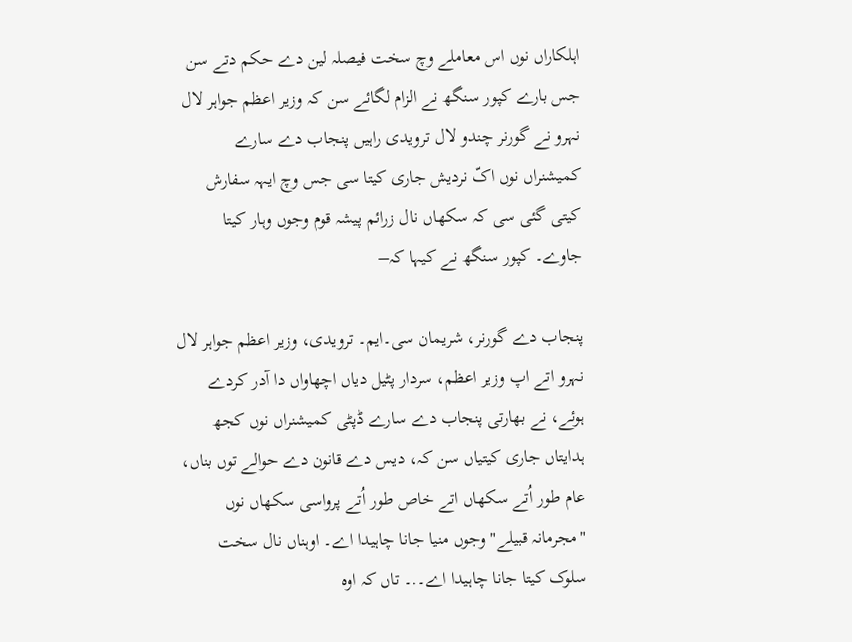اہلکاراں نوں اس معاملے وچ سخت فیصلہ لین دے حکم دتے سن جس بارے کپور سنگھ نے الزام لگائے سن کہ وزیر اعظم جواہر لال نہرو نے گورنر چندو لال ترویدی راہیں پنجاب دے سارے کمیشنراں نوں اکّ نردیش جاری کیتا سی جس وچ ایہہ سفارش کیتی گئی سی کہ سکھاں نال زرائم پیشہ قوم وجوں وہار کیتا جاوے۔ کپور سنگھ نے کیہا کہ–

پنجاب دے گورنر، شریمان سی۔ایم۔ ترویدی، وزیر اعظم جواہر لال نہرو اتے اپ وزیر اعظم، سردار پٹیل دیاں اچھاواں دا آدر کردے ہوئے، نے بھارتی پنجاب دے سارے ڈپٹی کمیشنراں نوں کجھ ہدایتاں جاری کیتیاں سن کہ، دیس دے قانون دے حوالے توں بناں، عام طور اُتے سکھاں اتے خاص طور اُتے پرواسی سکھاں نوں "مجرمانہ قبیلے" وجوں منیا جانا چاہیدا اے۔ اوہناں نال سخت سلوک کیتا جانا چاہیدا اے۔.۔ تاں کہ اوہ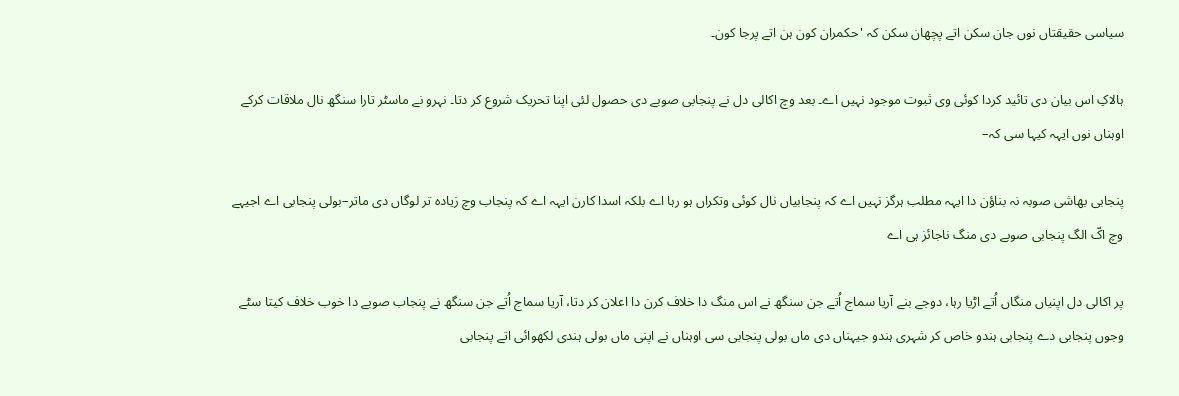سیاسی حقیقتاں نوں جان سکن اتے پچھان سکن کہ 'حکمران کون ہن اتے پرجا کون۔

ہالاکِ اس بیان دی تائید کردا کوئی وی ثبوت موجود نہیں اے۔ بعد وچ اکالی دل نے پنجابی صوبے دی حصول لئی اپنا تحریک شروع کر دتا۔ نہرو نے ماسٹر تارا سنگھ نال ملاقات کرکے اوہناں نوں ایہہ کیہا سی کہ–

پنجابی بھاشی صوبہ نہ بناؤن دا ایہہ مطلب ہرگز نہیں اے کہ پنجابیاں نال کوئی وتکراں ہو رہا اے بلکہ اسدا کارن ایہہ اے کہ پنجاب وچ زیادہ تر لوگاں دی ماتر–بولی پنجابی اے اجیہے وچ اکّ الگ پنجابی صوبے دی منگ ناجائز ہی اے

پر اکالی دل اپنیاں منگاں اُتے اڑیا رہا، دوجے بنے آریا سماج اُتے جن سنگھ نے اس منگ دا خلاف کرن دا اعلان کر دتا، آریا سماج اُتے جن سنگھ نے پنجاب صوبے دا خوب خلاف کیتا سٹے وجوں پنجابی دے پنجابی ہندو خاص کر شہری ہندو جیہناں دی ماں بولی پنجابی سی اوہناں نے اپنی ماں بولی ہندی لکھوائی اتے پنجابی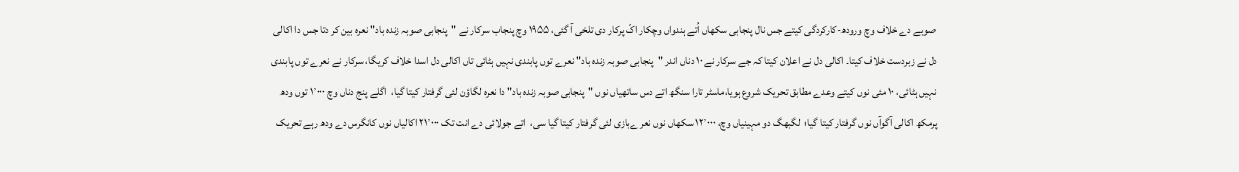صوبے دے خلاف وچ ورودھ‐کارکردگی کیتے جس نال پنجابی سکھاں اُتے ہندواں وچکار اکّ پرکار دی تلخی آ گئی، ۱۹۵۵ وچ پنجاب سرکار نے "پنجابی صوبہ زندہ باد" نعرہ بین کر دتا جس دا اکالی دل نے زبردست خلاف کیتا۔ اکالی دل نے اعلان کیتا کہ جے سرکار نے ۱۰ دناں اندر "پنجابی صوبہ زندہ باد" نعرے توں پابندی نہیں ہٹائی تاں اکالی دل اسدا خلاف کریگا، سرکار نے نعرے توں پابندی نہیں ہٹائی، ۱۰ مئی نوں کیتے وعدے مطابق تحریک شروع ہویا،ماسٹر تارا سنگھ اتے دس ساتھیاں نوں "پنجابی صوبہ زندہ باد" دا نعرہ لگاؤن لئی گرفتار کیتا گیا،  اگلے پنج دناں وچ ۱٬۰۰۰ توں ودھ پرمکھ اکالی آگوآں نوں گرفتار کیتا گیا؛  لگبھگ دو مہینیاں وچ، ۱۲٬۰۰۰ سکھاں نوں نعر ےبازی لئی گرفتار کیتا گیا سی،  اتے جولائی دے انت تک ۲۱٬۰۰۰ اکالیاں نوں کانگرس دے ودھ رہے تحریک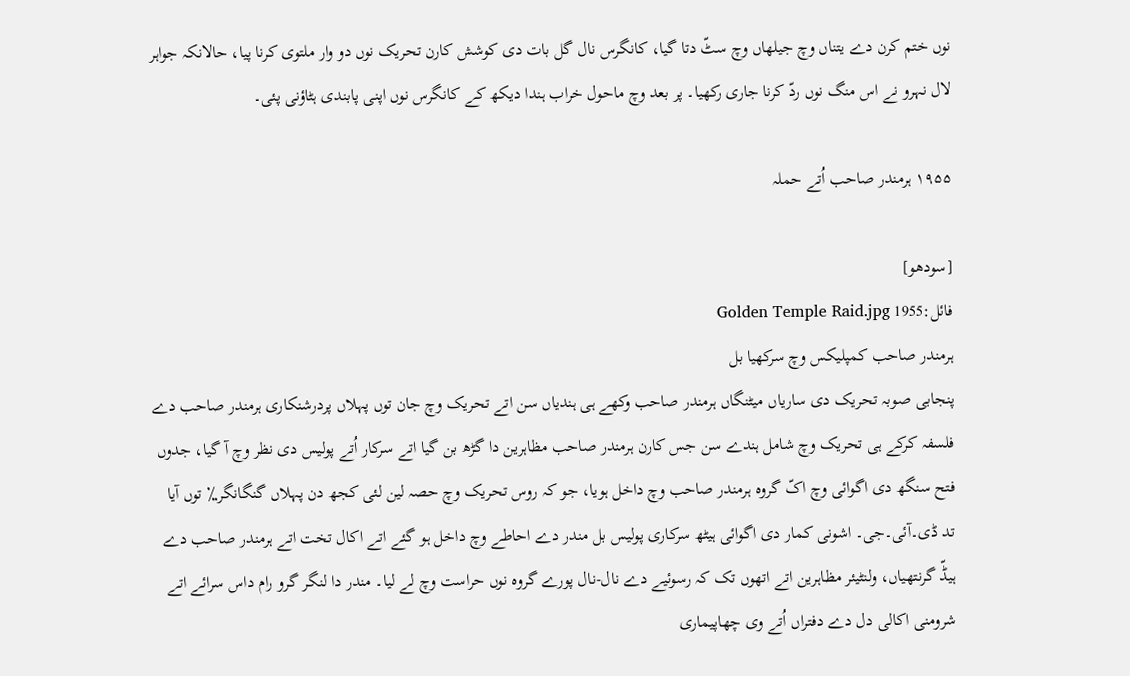نوں ختم کرن دے یتناں وچ جیلھاں وچ سٹّ دتا گیا، کانگرس نال گل بات دی کوشش کارن تحریک نوں دو وار ملتوی کرنا پیا، حالانکہ جواہر لال نہرو نے اس منگ نوں ردّ کرنا جاری رکھیا۔ پر بعد وچ ماحول خراب ہندا دیکھ کے کانگرس نوں اپنی پابندی ہٹاؤنی پئی۔

۱۹۵۵ ہرمندر صاحب اُتے حملہ

[سودھو]
فائل:1955 Golden Temple Raid.jpg
ہرمندر صاحب کمپلیکس وچ سرکھیا بل
پنجابی صوبہ تحریک دی ساریاں میٹنگاں ہرمندر صاحب وکھے ہی ہندیاں سن اتے تحریک وچ جان توں پہلاں پردرشنکاری ہرمندر صاحب دے فلسفہ کرکے ہی تحریک وچ شامل ہندے سن جس کارن ہرمندر صاحب مظاہرین دا گڑھ بن گیا اتے سرکار اُتے پولیس دی نظر وچ آ گیا، جدوں فتح سنگھ دی اگوائی وچ اکّ گروہ ہرمندر صاحب وچ داخل ہویا، جو کہ روس تحریک وچ حصہ لین لئی کجھ دن پہلاں گنگانگر؉ توں آیا تد ڈی۔آئی۔جی۔ اشونی کمار دی اگوائی ہیٹھ سرکاری پولیس بل مندر دے احاطے وچ داخل ہو گئے اتے اکال تخت اتے ہرمندر صاحب دے ہیڈّ گرنتھیاں، ولنٹیئر مظاہرین اتے اتھوں تک کہ رسوئیے دے نال-نال پورے گروہ نوں حراست وچ لے لیا۔ مندر دا لنگر گرو رام داس سرائے اتے شرومنی اکالی دل دے دفتراں اُتے وی چھاپیماری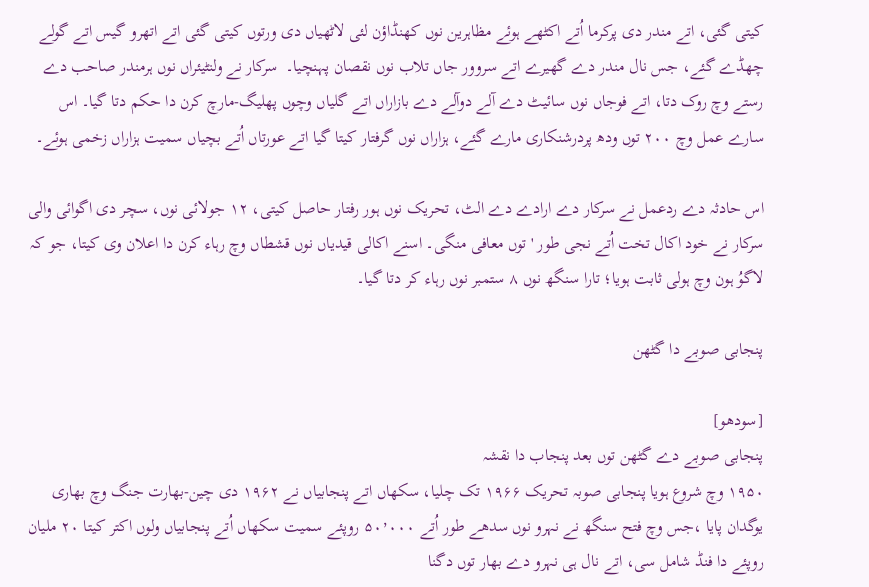کیتی گئی، اتے مندر دی پرکرما اُتے اکٹھے ہوئے مظاہرین نوں کھنڈاؤن لئی لاٹھیاں دی ورتوں کیتی گئی اتے اتھرو گیس اتے گولے چھڈے گئے، جس نال مندر دے گھیرے اتے سروور جاں تلاب نوں نقصان پہنچیا۔  سرکار نے ولنٹیئراں نوں ہرمندر صاحب دے رستے وچ روک دتا، اتے فوجاں نوں سائیٹ دے آلے دوآلے دے بازاراں اتے گلیاں وچوں پھلیگ-مارچ کرن دا حکم دتا گیا۔ اس سارے عمل وچ ۲۰۰ توں ودھ پردرشنکاری مارے گئے، ہزاراں نوں گرفتار کیتا گیا اتے عورتاں اُتے بچیاں سمیت ہزاراں زخمی ہوئے۔

اس حادثہ دے ردعمل نے سرکار دے ارادے دے الٹ، تحریک نوں ہور رفتار حاصل کیتی، ۱۲ جولائی نوں، سچر دی اگوائی والی سرکار نے خود اکال تخت اُتے نجی طور 'توں معافی منگی۔ اسنے اکالی قیدیاں نوں قشطاں وچ رہاء کرن دا اعلان وی کیتا، جو کہ لاگوُ ہون وچ ہولی ثابت ہویا؛ تارا سنگھ نوں ۸ ستمبر نوں رہاء کر دتا گیا۔

پنجابی صوبے دا گٹھن

[سودھو]
پنجابی صوبے دے گٹھن توں بعد پنجاب دا نقشہ
۱۹۵۰ وچ شروع ہویا پنجابی صوبہ تحریک ۱۹۶۶ تک چلیا، سکھاں اتے پنجابیاں نے ۱۹۶۲ دی چین‐بھارت جنگ وچ بھاری یوگدان پایا ،جس وچ فتح سنگھ نے نہرو نوں سدھے طور اُتے ۵۰٬۰۰۰ روپئے سمیت سکھاں اُتے پنجابیاں ولوں اکتر کیتا ۲۰ ملیان روپئے دا فنڈ شامل سی، اتے نال ہی نہرو دے بھار توں دگنا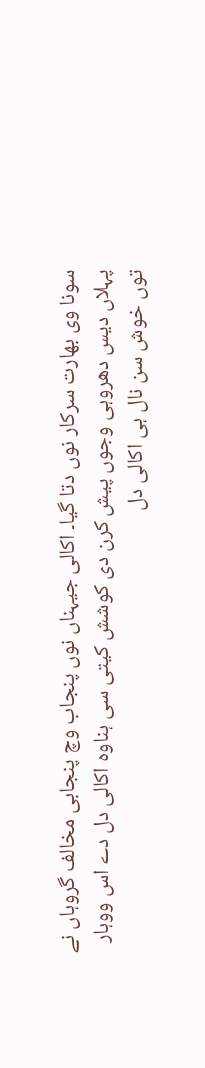سونا وی بھارت سرکار نوں دتا گیا۔ اکالی جیہناں نوں پنجاب وچ پنجابی مخالف گروہاں نے پہلاں دیس دھروہی وجوں پیش کرن دی کوشش کیتی سی ہناوہ اکالی دل دے اس ووہار توں خوش سن نال ہی اکالی دل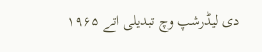دی لیڈرشپ وچ تبدیلی اتے ۱۹۶۵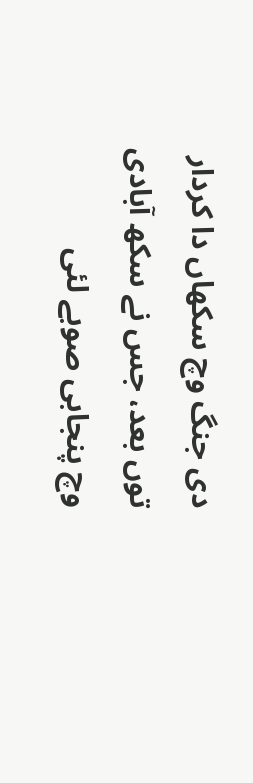دی جنگ وچ سکھاں دا کردار توں بعد، جس نے سکھ آبادی وچ پنجابی صوبے لئی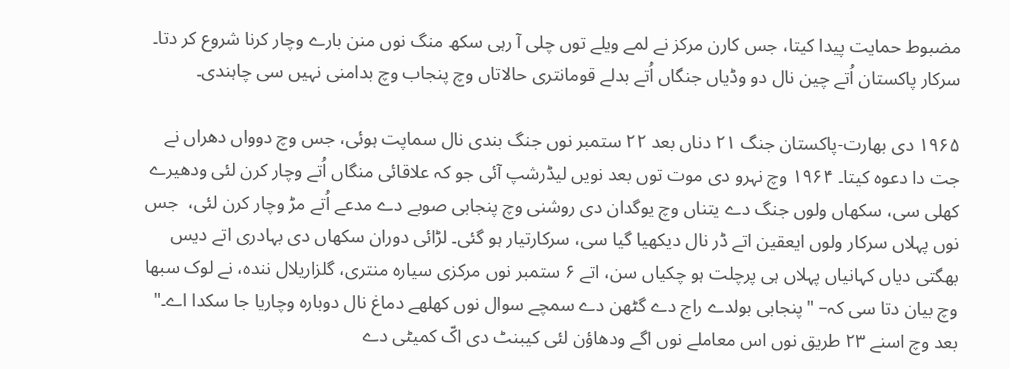مضبوط حمایت پیدا کیتا، جس کارن مرکز نے لمے ویلے توں چلی آ رہی سکھ منگ نوں منن بارے وچار کرنا شروع کر دتا۔ سرکار پاکستان اُتے چین نال دو وڈیاں جنگاں اُتے بدلے قومانتری حالاتاں وچ پنجاب وچ بدامنی نہیں سی چاہندی۔

۱۹۶۵ دی بھارت-پاکستان جنگ ۲۱ دناں بعد ۲۲ ستمبر نوں جنگ بندی نال سماپت ہوئی، جس وچ دوواں دھراں نے جت دا دعوہ کیتا۔ ۱۹۶۴ وچ نہرو دی موت توں بعد نویں لیڈرشپ آئی جو کہ علاقائی منگاں اُتے وچار کرن لئی ودھیرے کھلی سی، سکھاں ولوں جنگ دے یتناں وچ یوگدان دی روشنی وچ پنجابی صوبے دے مدعے اُتے مڑ وچار کرن لئی،  جس نوں پہلاں سرکار ولوں ایعقین اتے ڈر نال دیکھیا گیا سی، سرکارتیار ہو گئی۔ لڑائی دوران سکھاں دی بہادری اتے دیس بھگتی دیاں کہانیاں پہلاں ہی پرچلت ہو چکیاں سن، اتے ۶ ستمبر نوں مرکزی سیارہ منتری، گلزاریلال نندہ، نے لوک سبھا وچ بیان دتا سی کہ– "پنجابی بولدے راج دے گٹھن دے سمچے سوال نوں کھلھے دماغ نال دوبارہ وچاریا جا سکدا اے۔"  بعد وچ اسنے ۲۳ طریق نوں اس معاملے نوں اگے ودھاؤن لئی کیبنٹ دی اکّ کمیٹی دے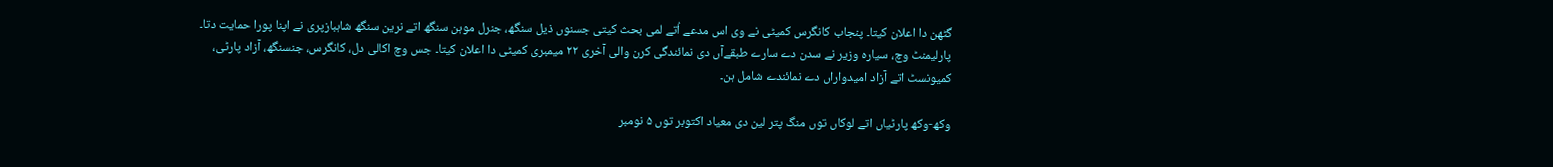گٹھن دا اعلان کیتا۔ پنجاب کانگرس کمیٹی نے وی اس مدعے اُتے لمی بحث کیتی جسنوں ذیل سنگھ، جنرل موہن سنگھ اتے نرین سنگھ شاہبازپری نے اپنا پورا حمایت دتا۔  پارلیمنٹ وچ، سیارہ وزیر نے سدن دے سارے طبقےآں دی نمائندگی کرن والی آخری ۲۲ میمبری کمیٹی دا اعلان کیتا۔ جس وچ اکالی دل، کانگرس، جنسنگھ، آزاد پارٹی، کمیونسٹ اتے آزاد امیدواراں دے نمائندے شامل ہن۔

وکھ-وکھ پارٹیاں اتے لوکاں توں منگ پتر لین دی معیاد اکتوبر توں ۵ نومبر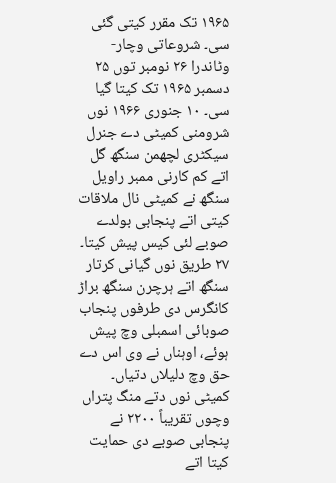۱۹۶۵ تک مقرر کیتی گئی سی۔ شروعاتی وچار-وٹاندرا ۲۶ نومبر توں ۲۵ دسمبر ۱۹۶۵ تک کیتا گیا سی۔ ۱۰ جنوری ۱۹۶۶ نوں شرومنی کمیٹی دے جنرل سیکٹری لچھمن سنگھ گل اتے کم کارنی ممبر راویل سنگھ نے کمیٹی نال ملاقات کیتی اتے پنجابی بولدے صوبے لئی کیس پیش کیتا۔ ۲۷ طریق نوں گیانی کرتار سنگھ اتے ہرچرن سنگھ براڑ کانگرس دی طرفوں پنجاب صوبائی اسمبلی وچ پیش ہوئے، اوہناں نے وی اس دے حق وچ دلیلاں دتیاں۔ کمیٹی نوں دتے منگ پتراں وچوں تقریباً ۲۲۰۰ نے پنجابی صوبے دی حمایت کیتا اتے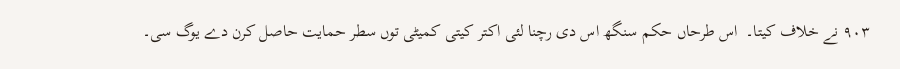۹۰۳ نے خلاف کیتا۔  اس طرحاں حکم سنگھ اس دی رچنا لئی اکتر کیتی کمیٹی توں سطر حمایت حاصل کرن دے یوگ سی۔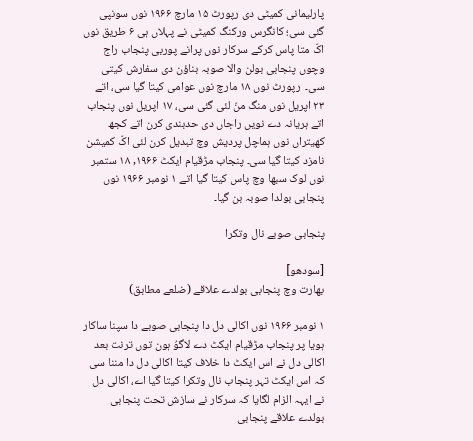پارلیمانی کمیٹی دی رپورٹ ۱۵ مارچ ۱۹۶۶ نوں سونپی گئی سی؛ کانگرس ورکنگ کمیٹی نے پہلاں ہی ۶ طریق نوں اکّ متا پاس کرکے سرکار نوں پرانے پوربی پنجاب راج وچوں پنجابی بولن والا صوبہ بناؤن دی سفارش کیتی سی۔  رپورٹ نوں ۱۸ مارچ نوں عوامی کیتا گیا سی، اتے ۲۳ اپریل نوں منگ منّ لئی گئی سی، ۱۷ اپریل نوں پنجاب اتے ہریانہ دے نویں راجاں دی حدبندی کرن اتے کجھ کھیتراں نوں ہماچل پردیش وچ تبدیل کرن لئی اکّ کمیشن نامزد کیتا گیا سی۔ پنجاب مڑقیام ایکٹ ۱۹۶۶, ۱۸ ستمبر نوں لوک سبھا وچ پاس کیتا گیا اتے ۱ نومبر ۱۹۶۶ نوں پنجابی بولدا صوبہ بن گیا۔

پنجابی صوبے نال وتکرا

[سودھو]
بھارت وچ پنجابی بولدے علاقے (ضلعے مطابق)

۱ نومبر ۱۹۶۶ نوں اکالی دل دا پنجابی صوبے دا سپنا ساکار ہویا پر پنجاب مڑقیام ایکٹ دے لاگوُ ہون توں ترنت بعد اکالی دل نے اس ایکٹ دا خلاف کیتا اکالی دل دا مننا سی کہ اس ایکٹ تہر پنجاب نال وتکرا کیتا گیا اے، اکالی دل نے ایہہ الزام لگایا کہ سرکار نے سازش تحت پنجابی بولدے علاقے پنجابی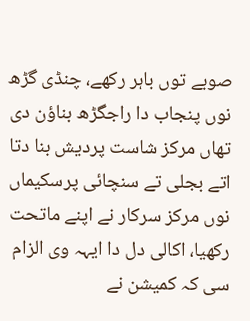صوبے توں باہر رکھے، چنڈی گڑھ نوں پنجاب دا راجگڑھ بناؤن دی تھاں مرکز شاست پردیش بنا دتا اتے بجلی تے سنچائی پرسکیماں نوں مرکز سرکار نے اپنے ماتحت رکھیا، اکالی دل دا ایہہ وی الزام سی کہ کمیشن نے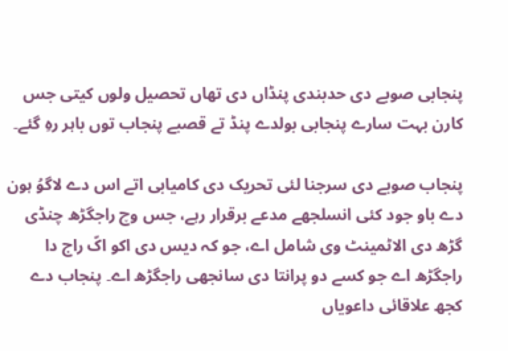پنجابی صوبے دی حدبندی پنڈاں دی تھاں تحصیل ولوں کیتی جس کارن بہت سارے پنجابی بولدے پنڈ تے قصبے پنجاب توں باہر رہِ گئے۔

پنجاب صوبے دی سرجنا لئی تحریک دی کامیابی اتے اس دے لاگوُ ہون دے باو جود کئی انسلجھے مدعے برقرار رہے، جس وچ راجگڑھ چنڈی گڑھ دی الاٹمینٹ وی شامل اے، جو کہ دیس دی اکو اکّ راج دا راجگڑھ اے جو کسے دو پرانتا دی سانجھی راجگڑھ اے۔ پنجاب دے کجھ علاقائی داعویاں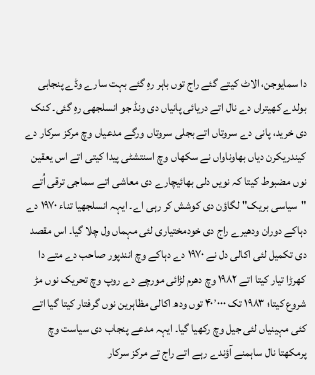دا سمایوجن، الاٹ کیتے گئے راج توں باہر رہِ گئے بہت سارے وڈے پنجابی بولدے کھیتراں دے نال اتے دریائی پانیاں دی ونڈ جو انسلجھی رہِ گئی۔ کنک دی خرید، پانی دے سروتاں اتے بجلی سروتاں ورگے مدعیاں وچ مرکز سرکار دے کیندریکرن دیاں بھاوناواں نے سکھاں وچ اسنتشٹی پیدا کیتی اتے اس یعقین نوں مضبوط کیتا کہ نویں دلی بھائیچارے دی معاشی اتے سماجی ترقی اُتے "سیاسی بریک" لگاؤن دی کوشش کر رہی اے۔ ایہہ انسلجھیا تناء ۱۹۷۰ دے دہاکے دوران ودھیرے راج دی خودمختیاری لئی مہماں ول چلا گیا۔ اس مقصد دی تکمیل لئی اکالی دل نے ۱۹۷۰ دے دہاکے وچ انندپور صاحب دے متے دا کھرڑا تیار کیتا اتے ۱۹۸۲ وچ دھرم لڑائی مورچے دے روپ وچ تحریک نوں مڑ شروع کیتا؛ ۱۹۸۳ تک ۴۰٬۰۰۰ توں ودھ اکالی مظاہرین نوں گرفتار کیتا گیا اتے کئی مہینیاں لئی جیل وچ رکھیا گیا۔ ایہہ مدعے پنجاب دی سیاست وچ پرمکھتا نال ساہمنے آؤندے رہے اتے راج تے مرکز سرکار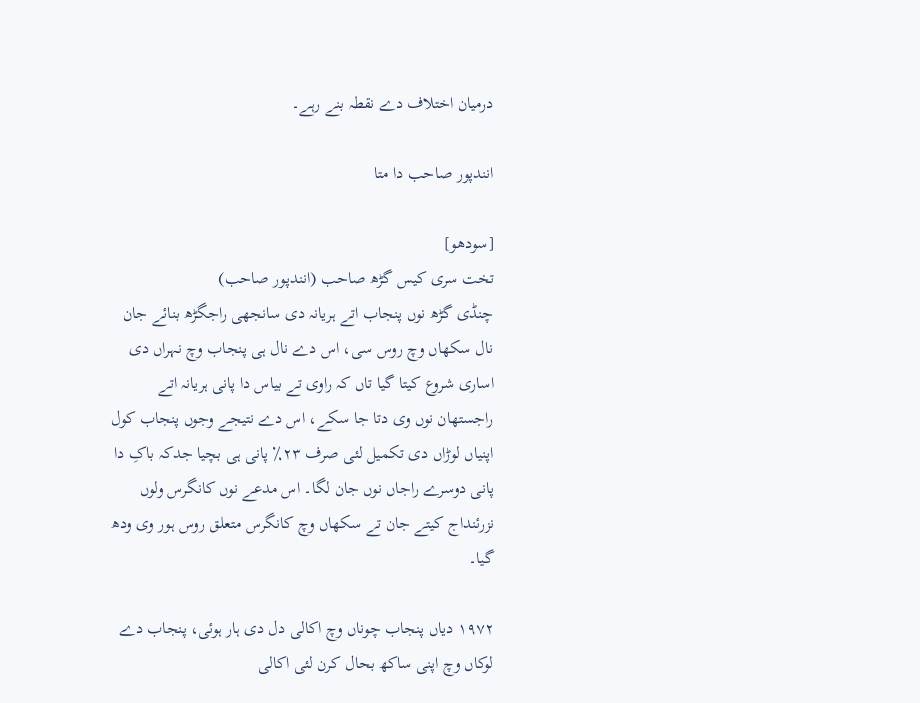درمیان اختلاف دے نقطہ بنے رہے۔

انندپور صاحب دا متا

[سودھو]
تخت سری کیس گڑھ صاحب (انندپور صاحب)
چنڈی گڑھ نوں پنجاب اتے ہریانہ دی سانجھی راجگڑھ بنائے جان نال سکھاں وچ روس سی، اس دے نال ہی پنجاب وچ نہراں دی اساری شروع کیتا گیا تاں کہ راوی تے بیاس دا پانی ہریانہ اتے راجستھان نوں وی دتا جا سکے، اس دے نتیجے وجوں پنجاب کول اپنیاں لوڑاں دی تکمیل لئی صرف ۲۳٪ پانی ہی بچیا جدکہ باکِ دا پانی دوسرے راجاں نوں جان لگا۔ اس مدعے نوں کانگرس ولوں نزرئنداج کیتے جان تے سکھاں وچ کانگرس متعلق روس ہور وی ودھ گیا۔

۱۹۷۲ دیاں پنجاب چوناں وچ اکالی دل دی ہار ہوئی، پنجاب دے لوکاں وچ اپنی ساکھ بحال کرن لئی اکالی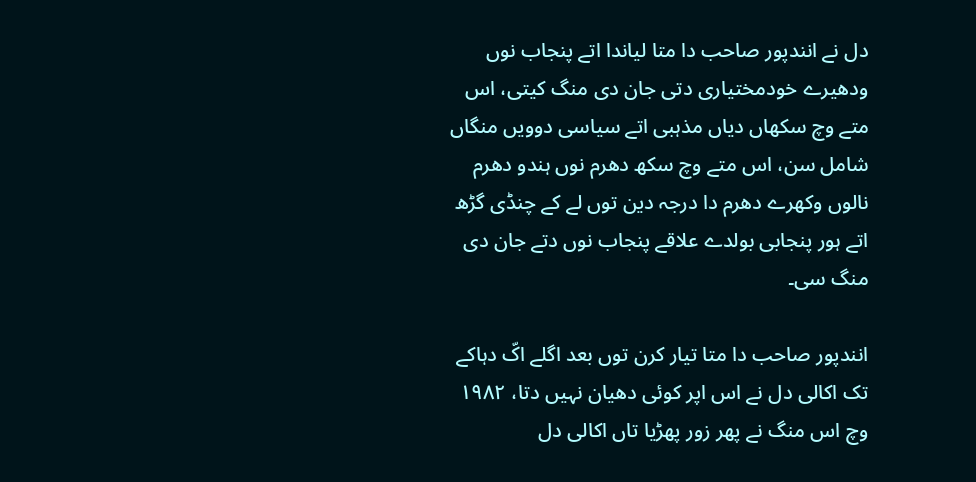دل نے انندپور صاحب دا متا لیاندا اتے پنجاب نوں ودھیرے خودمختیاری دتی جان دی منگ کیتی، اس متے وچ سکھاں دیاں مذہبی اتے سیاسی دوویں منگاں شامل سن، اس متے وچ سکھ دھرم نوں ہندو دھرم نالوں وکھرے دھرم دا درجہ دین توں لے کے چنڈی گڑھ اتے ہور پنجابی بولدے علاقے پنجاب نوں دتے جان دی منگ سی۔

انندپور صاحب دا متا تیار کرن توں بعد اگلے اکّ دہاکے تک اکالی دل نے اس اپر کوئی دھیان نہیں دتا، ۱۹۸۲ وچ اس منگ نے پھر زور پھڑیا تاں اکالی دل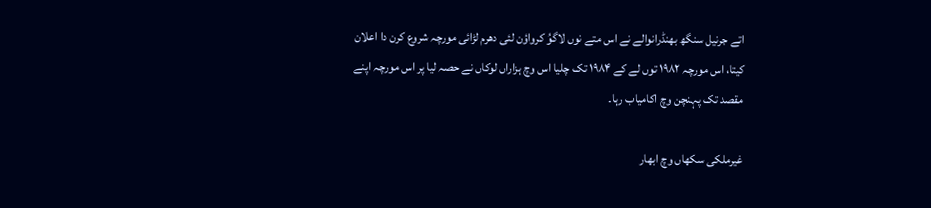اتے جرنیل سنگھ بھنڈرانوالے نے اس متے نوں لاگوُ کرواؤن لئی دھرم لڑائی مورچہ شروع کرن دا اعلان کیتا، اس مورچہ ۱۹۸۲ توں لے کے ۱۹۸۴ تک چلیا اس وچ ہزاراں لوکاں نے حصہ لیا پر اس مورچہ اپنے مقصد تک پہنچن وچ اکامیاب رہا۔

غیرملکی سکھاں وچ ابھار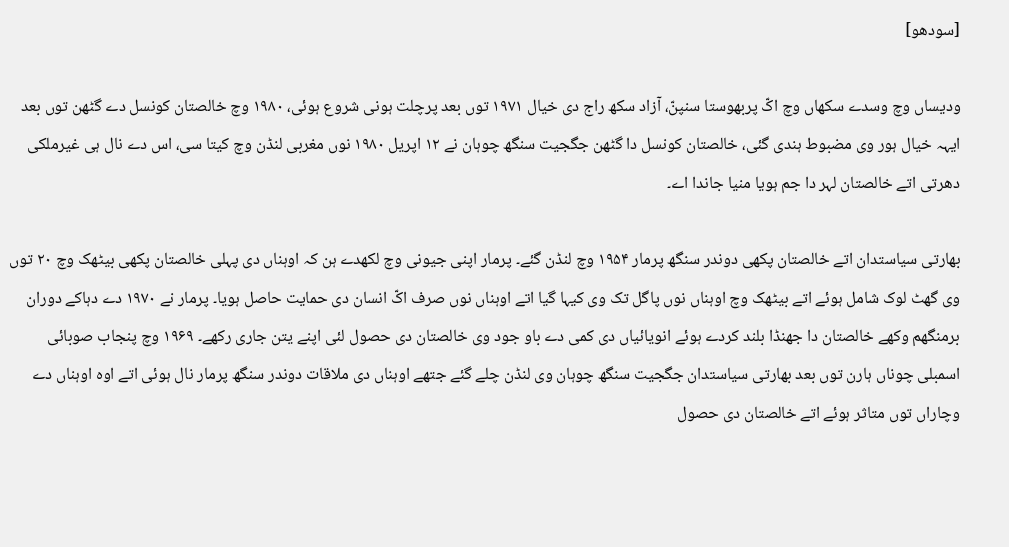[سودھو]

ودیساں وچ وسدے سکھاں وچ اکّ پربھوستا سنپنّ، آزاد سکھ راج دی خیال ۱۹۷۱ توں بعد پرچلت ہونی شروع ہوئی، ۱۹۸۰ وچ خالصتان کونسل دے گٹھن توں بعد ایہہ خیال ہور وی مضبوط ہندی گئی، خالصتان کونسل دا گٹھن جگجیت سنگھ چوہان نے ۱۲ اپریل ۱۹۸۰ نوں مغربی لنڈن وچ کیتا سی، اس دے نال ہی غیرملکی دھرتی اتے خالصتان لہر دا جم ہویا منیا جاندا اے۔

بھارتی سیاستدان اتے خالصتان پکھی دوندر سنگھ پرمار ۱۹۵۴ وچ لنڈن گئے۔ پرمار اپنی جیونی وچ لکھدے ہن کہ اوہناں دی پہلی خالصتان پکھی بیٹھک وچ ۲۰ توں وی گھٹ لوک شامل ہوئے اتے بیٹھک وچ اوہناں نوں پاگل تک وی کیہا گیا اتے اوہناں نوں صرف اکّ انسان دی حمایت حاصل ہویا۔ پرمار نے ۱۹۷۰ دے دہاکے دوران برمنگھم وکھے خالصتان دا جھنڈا بلند کردے ہوئے انویائیاں دی کمی دے باو جود وی خالصتان دی حصول لئی اپنے یتن جاری رکھے۔ ۱۹۶۹ وچ پنجاب صوبائی اسمبلی چوناں ہارن توں بعد بھارتی سیاستدان جگجیت سنگھ چوہان وی لنڈن چلے گئے جتھے اوہناں دی ملاقات دوندر سنگھ پرمار نال ہوئی اتے اوہ اوہناں دے وچاراں توں متاثر ہوئے اتے خالصتان دی حصول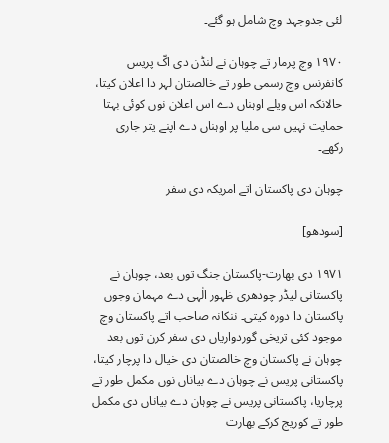لئی جدوجہد وچ شامل ہو گئے۔

۱۹۷۰ وچ پرمار تے چوہان نے لنڈن دی اکّ پریس کانفرنس وچ رسمی طور تے خالصتان لہر دا اعلان کیتا، حالانکہ اس ویلے اوہناں دے اس اعلان نوں کوئی بہتا حمایت نہیں سی ملیا پر اوہناں دے اپنے یتر جاری رکھے۔

چوہان دی پاکستان اتے امریکہ دی سفر

[سودھو]

۱۹۷۱ دی بھارت‐پاکستان جنگ توں بعد، چوہان نے پاکستانی لیڈر چودھری ظہور الٰہی دے مہمان وجوں پاکستان دا دورہ کیتی۔ ننکانہ صاحب اتے پاکستان وچ موجود کئی تریخی گوردواریاں دی سفر کرن توں بعد چوہان نے پاکستان وچ خالصتان دی خیال دا پرچار کیتا، پاکستانی پریس نے چوہان دے بیاناں نوں مکمل طور تے پرچاریا، پاکستانی پریس نے چوہان دے بیاناں دی مکمل طور تے کوریج کرکے بھارت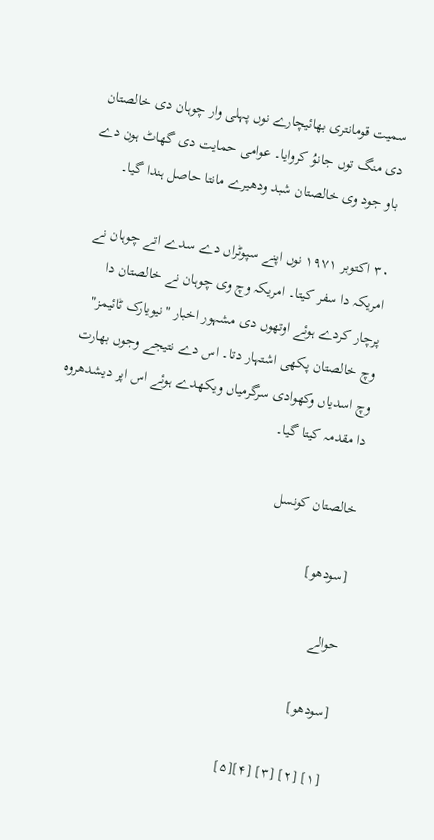سمیت قومانتری بھائیچارے نوں پہلی وار چوہان دی خالصتان دی منگ توں جانوُ کروایا۔ عوامی حمایت دی گھاٹ ہون دے باو جود وی خالصتان شبد ودھیرے مانتا حاصل ہندا گیا۔

۳۰ اکتوبر ۱۹۷۱ نوں اپنے سپوٹراں دے سدے اتے چوہان نے امریکہ دا سفر کیتا۔ امریکہ وچ وی چوہان نے خالصتان دا پرچار کردے ہوئے اوتھوں دی مشہور اخبار "نیویارک ٹائیمز" وچ خالصتان پکھی اشتہار دتا۔ اس دے نتیجے وجوں بھارت وچ اسدیاں وکھوادی سرگرمیاں ویکھدے ہوئے اس اپر دیشدھروہ دا مقدمہ کیتا گیا۔

خالصتان کونسل

[سودھو]

حوالے

[سودھو]

[۱] [۲] [۳] [۴][۵]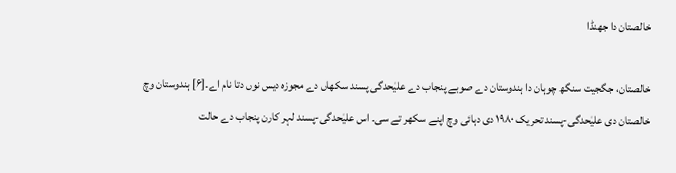خالصتان دا جھنڈا

خالصتان، جگجیت سنگھ چوہان دا ہندوستان دے صوبے پنجاب دے علیٰحدگی پسند سکھاں دے مجوزہ دیس نوں دتا نام اے۔[۶] ہندوستان وچ خالصتان دی علیٰحدگی-پسند تحریک ۱۹۸۰ دی دہائی وچ اپنے سکھر تے سی۔ اس علیٰحدگی-پسند لہر کارن پنجاب دے حالت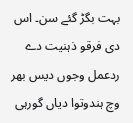بہت بگڑ گئے سن۔ اس دی فرقو ذہنیت دے ردعمل وجوں دیس بھر وچ ہندوتوا دیاں گورہی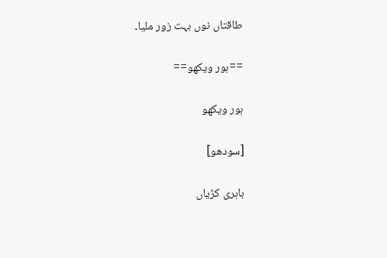طاقتاں نوں بہت زور ملیا۔

==ہور ویکھو==

ہور ویکھو

[سودھو]

باہری کڑیاں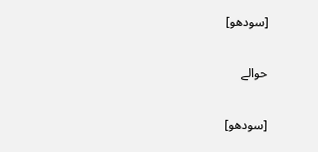[سودھو]

حوالے

[سودھو]